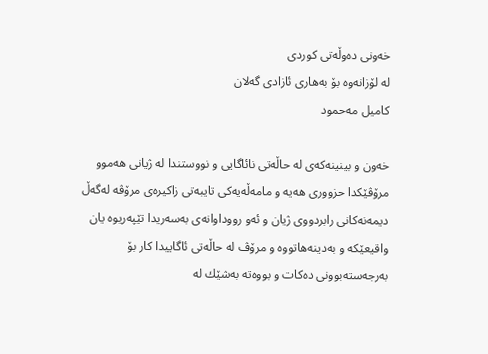خه‌ونی ده‌وڵه‌تی كوردی
له‌ لۆزانه‌وه‌ بۆ به‌هاری ئازادی گه‌لان
كامیل مه‌حمود

خه‌ون و بینینه‌كه‌ی له‌ حاڵه‌تی نائاگایی و نووستندا له‌ ژیانی هه‌موو مرۆڤێكدا حزووری هه‌یه‌ و مامه‌ڵه‌یه‌كی تایبه‌تی زاكیره‌ی مرۆڤه‌ له‌گه‌ڵ دیمه‌نه‌كانی رابردووی ژیان و ئه‌و رووداوانه‌ی به‌سه‌ریدا تێپه‌ریوه‌ یان واقیعێكه‌ و به‌دینه‌هاتووه‌ و مرۆڤ له‌ حاڵه‌تی ئاگاییدا كار بۆ به‌رجه‌سته‌بوونی ده‌كات و بووه‌ته‌ به‌شێك له‌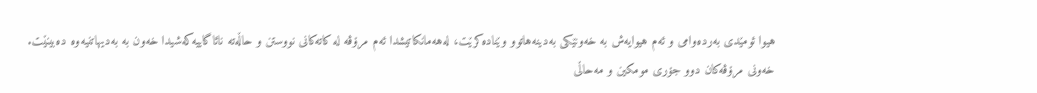هیوا ئومێدی به‌رده‌وامی و ئه‌م هیوایه‌ش به‌ خه‌ونێكی به‌دینه‌هاتوو وێناده‌كرێت، له‌هه‌مانكاتیشدا ئه‌م مرۆڤه‌ له‌ كاته‌كانی نووستن و حاڵه‌ته‌ نائاگاییه‌كه‌شیدا خه‌ون به‌ به‌دیهاتنیه‌وه‌ ده‌بینێت.
خه‌ونی مرۆڤه‌كان دوو جۆری مومكین و مه‌حاڵی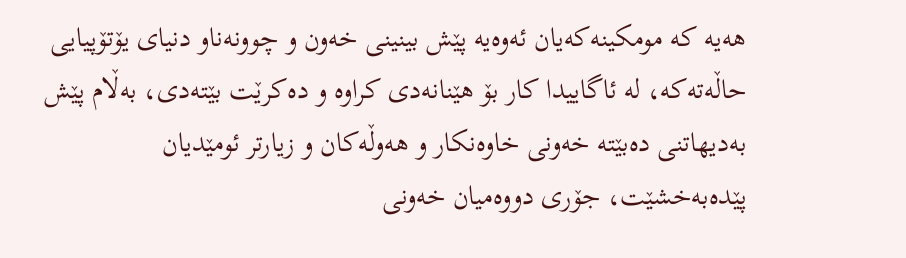هه‌یه‌ كه‌ مومكینه‌كه‌یان ئه‌وه‌یه‌ پێش بینینی خه‌ون و چوونه‌ناو دنیای یۆتۆپیایی حاڵه‌ته‌كه‌، له‌ ئاگاییدا كار بۆ هێنانه‌دی كراوه‌ و ده‌كرێت بێته‌دی، به‌ڵام پێش به‌دیهاتنی ده‌بێته‌ خه‌ونی خاوه‌نكار و هه‌وڵه‌كان و زیارتر ئومێدیان پێده‌به‌خشێت، جۆری دووه‌میان خه‌ونی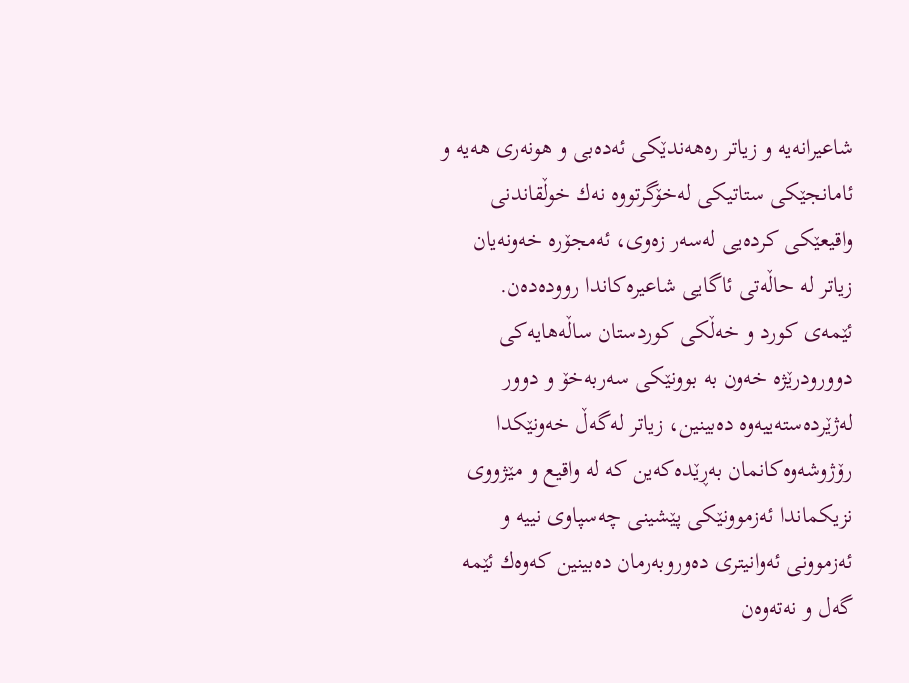شاعیرانه‌یه‌ و زیاتر ره‌هه‌ندێكی ئه‌ده‌بی و هونه‌ری هه‌یه‌ و ئامانجێكی ستاتیكی له‌خۆگرتووه‌ نه‌ك خوڵقاندنی واقیعێكی كرده‌یی له‌سه‌ر زه‌وی، ئه‌مجۆره‌ خه‌ونه‌یان زیاتر له‌ حاڵه‌تی ئاگایی شاعیره‌كاندا رووده‌ده‌ن.
ئێمه‌ی كورد و خه‌ڵكی كوردستان ساڵه‌هایه‌كی دوورودرێژه‌ خه‌ون به‌ بوونێكی سه‌ربه‌خۆ و دوور له‌ژێرده‌سته‌ییه‌وه‌ ده‌بینین، زیاتر له‌گه‌ڵ خه‌ونێكدا رۆژوشه‌وه‌كانمان به‌ڕێده‌كه‌ین كه‌ له‌ واقیع و مێژووی نزیكماندا ئه‌زموونێكی پێشینی چه‌سپاوی نییه‌ و ئه‌زموونی ئه‌وانیتری ده‌وروبه‌رمان ده‌بینین كه‌وه‌ك ئێمه‌ گه‌ل و نه‌ته‌وه‌ن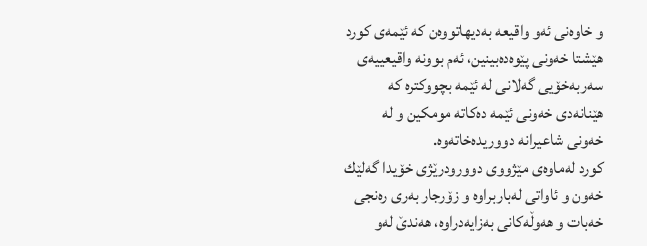و خاوه‌نی ئه‌و واقیعه‌ به‌دیهاتووه‌ن كه‌ ئێمه‌ی كورد هێشتا خه‌ونی پێوه‌ده‌بینین، ئه‌م بوونه‌ واقیعییه‌ی سه‌ربه‌خۆیی گه‌لانی له‌ ئێمه‌ بچووكتره‌ كه‌ هێنانه‌دی خه‌ونی ئێمه‌ ده‌كاته‌ مومكین و له‌ خه‌ونی شاعیرانه‌ دووریده‌خاته‌وه‌.
كورد له‌ماوه‌ی مێژووی دوورودرێژی خۆیدا گه‌لێك خه‌ون و ئاواتی له‌باربراوه‌ و زۆرجار به‌ری ره‌نجی خه‌بات و هه‌وڵه‌كانی به‌زایه‌دراوه‌، هه‌ندێ‌ له‌و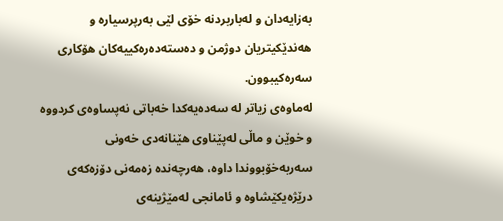به‌زایه‌دان و له‌باربردنه‌ خۆی لێی به‌رپرسیاره‌ و هه‌ندێكیتریان دوژمن و ده‌سته‌ده‌ره‌كییه‌كان هۆكاری سه‌ره‌كیبوون.
له‌ماوه‌ی زیاتر له‌ سه‌ده‌یه‌كدا خه‌باتی نه‌پساوه‌ی كردووه‌ و خوێن و ماڵی له‌پێناوی هێنانه‌دی خه‌ونی سه‌ربه‌خۆبووندا داوه‌، هه‌رچه‌نده‌ زه‌مه‌نی دۆزه‌كه‌ی درێژه‌یكێشاوه‌ و ئامانجی له‌مێژینه‌ی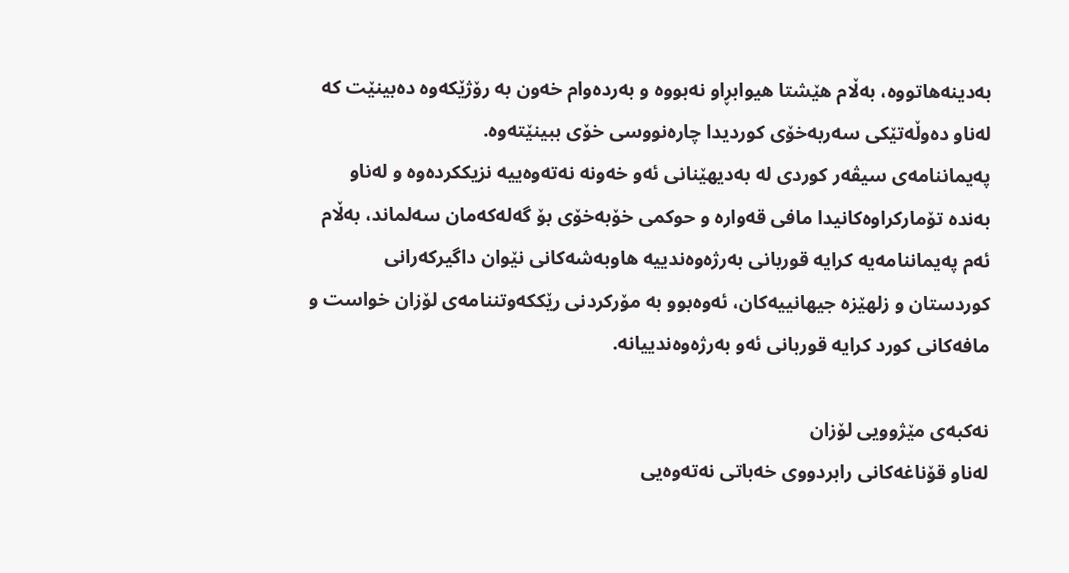به‌دینه‌هاتووه‌، به‌ڵام هێشتا هیوابڕاو نه‌بووه‌ و به‌رده‌وام خه‌ون به‌ رۆژێكه‌وه‌ ده‌بینێت كه‌ له‌ناو ده‌وڵه‌تێكی سه‌ربه‌خۆی كوردیدا چاره‌نووسی خۆی ببینێته‌وه‌.
په‌یماننامه‌ی سیڤه‌ر كوردی له‌ به‌دیهێنانی ئه‌و خه‌ونه‌ نه‌ته‌وه‌ییه‌ نزیككرده‌وه‌ و له‌ناو به‌نده‌ تۆماركراوه‌كانیدا مافی قه‌واره‌ و حوكمی خۆبه‌خۆی بۆ گه‌له‌كه‌مان سه‌لماند، به‌ڵام ئه‌م په‌یماننامه‌یه‌ كرایه‌ قوربانی به‌رژه‌وه‌ندییه‌ هاوبه‌شه‌كانی نێوان داگیركه‌رانی كوردستان و زلهێزه‌ جیهانییه‌كان، ئه‌وه‌بوو به‌ مۆركردنی رێككه‌وتننامه‌ی لۆزان خواست و مافه‌كانی كورد كرایه‌ قوربانی ئه‌و به‌رژه‌وه‌ندییانه‌.

نه‌كبه‌ی مێژوویی لۆزان
له‌ناو قۆناغه‌كانی رابردووی خه‌باتی نه‌ته‌وه‌یی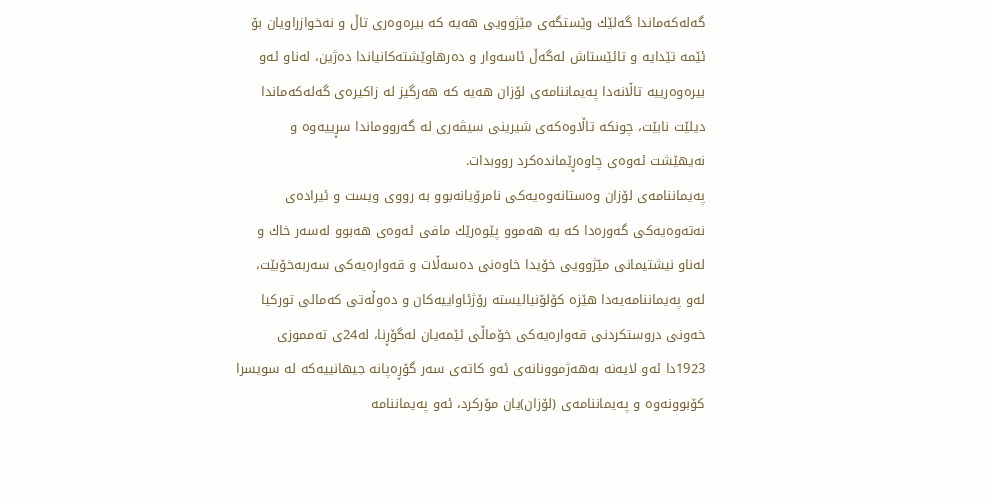گه‌له‌كه‌ماندا گه‌لێك وێستگه‌ی مێژوویی هه‌یه‌ كه‌ بیره‌وه‌ری تاڵ و نه‌خوازراویان بۆ ئێمه‌ تێدایه‌ و تائێستاش له‌گه‌ڵ ئاسه‌وار و ده‌رهاوێشته‌كانیاندا ده‌ژین، له‌ناو ئه‌و بیره‌وه‌رییه‌ تاڵانه‌دا په‌یماننامه‌ی لۆزان هه‌یه‌ كه‌ هه‌رگیز له‌ زاكیره‌ی گه‌له‌كه‌ماندا دیلێت نابێت، چونكه‌ تاڵاوه‌كه‌ی شیرینی سیڤه‌ری له‌ گه‌رووماندا سڕییه‌وه‌ و نه‌یهێشت ئه‌وه‌ی چاوه‌ڕێمانده‌كرد رووبدات.
په‌یماننامه‌ی لۆزان وه‌ستانه‌وه‌یه‌كی نامرۆیانه‌بوو به‌ رووی ویست و ئیراده‌ی نه‌ته‌وه‌یه‌كی گه‌وره‌دا كه‌ به‌ هه‌موو پێوه‌رێك مافی ئه‌وه‌ی هه‌بوو له‌سه‌ر خاك و له‌ناو نیشتیمانی مێژوویی خۆیدا خاوه‌نی ده‌سه‌ڵات و قه‌واره‌یه‌كی سه‌ربه‌خۆبێت، له‌و په‌یماننامه‌یه‌دا هێزه‌ كۆلۆنیالیسته‌ رۆژئاواییه‌كان و ده‌وڵه‌تی كه‌مالی توركیا خه‌ونی دروستكردنی قه‌واره‌یه‌كی خۆماڵی ئێمه‌یان له‌گۆڕنا، له‌24ی ته‌مموزی 1923دا ئه‌و لایه‌نه‌ به‌هه‌ژموونانه‌ی ئه‌و كاته‌ی سه‌ر گۆڕه‌پانه‌ جیهانییه‌كه‌ له‌ سویسرا كۆبوونه‌وه‌ و په‌یماننامه‌ی (لۆزان)یان مۆركرد، ئه‌و په‌یماننامه‌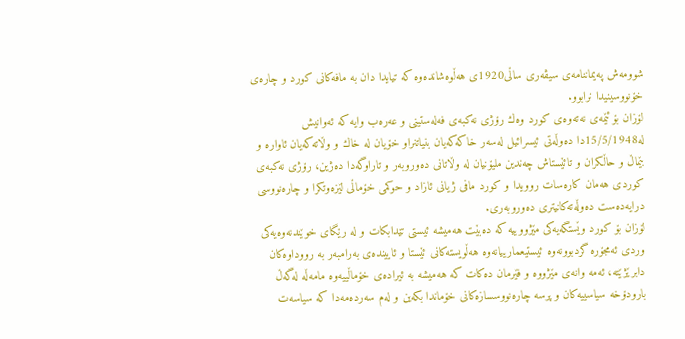شوومه‌ش په‌یماننامه‌ی سیڤه‌ری ساڵی1920ی هه‌ڵوه‌شانده‌وه‌ كه‌ تیایدا دان به‌ مافه‌كانی كورد و چاره‌ی خۆنووسینیدا نرابوو.
لۆزان بۆ ئێمه‌ی نه‌ته‌وه‌ی كورد وه‌ك رۆژی نه‌كبه‌ی فه‌له‌ستینی و عه‌ره‌ب وایه‌ كه‌ ئه‌وانیش له‌15/5/1948دا ده‌وڵه‌تی ئیسرائیل له‌سه‌ر خاكه‌كه‌یان بنیاتنراو خۆیان له‌ خاك و وڵاته‌كه‌یان ئاواره‌ و بێماڵ و حاڵكران و تائێستاش چه‌ندین ملیۆنیان له‌ وڵاتانی ده‌وروبه‌ر و تاراوگه‌دا ده‌ژین، رۆژی نه‌كبه‌ی كوردی هه‌مان كاره‌سات روویدا و كورد مافی ژیانی ئازاد و حوكمی خۆماڵی لێزه‌وتكرا و چاره‌نووسی درایه‌ده‌ست ده‌وڵه‌ته‌كانیتری ده‌وروبه‌ری.
لۆزان بۆ كورد وێستگه‌یه‌كی مێژووییه‌ كه‌ ده‌بێت هه‌میشه‌ ئیستی تێدابكات و له‌ رێگای خوێندنه‌وه‌یه‌كی وردی ئه‌مجۆره‌ گردبوونه‌وه‌ ئیستیعمارییانه‌وه‌ هه‌ڵویسته‌كانی ئێستا و ئایینده‌ی به‌رامبه‌ر به‌ رووداوه‌كان دابرێژێته‌، ئه‌مه‌ وانه‌ی مێژووه‌ و فێرمان ده‌كات كه‌ هه‌میشه‌ به‌ ئیراده‌ی خۆماڵییه‌وه‌ مامه‌ڵه‌ له‌گه‌ڵ بارودۆخه‌ سیاسییه‌كان و پرسه‌ چاره‌نووسسازه‌كانی خۆماندا بكه‌ین و له‌م سه‌رده‌مه‌دا كه‌ سیاسه‌ت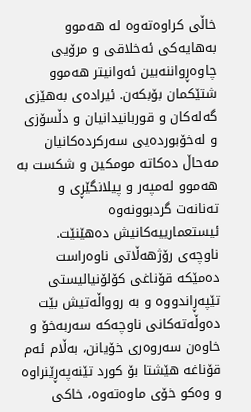خاڵی كراوه‌ته‌وه‌ له‌ هه‌موو به‌هایه‌كی ئه‌خلاقی و مرۆیی چاوه‌ڕواننه‌بین ئه‌وانیتر هه‌موو شتێكمان بۆبكه‌ن. ئیراده‌ی به‌هێزی گه‌له‌كان و قوربانیدانیان و دڵسۆزی و له‌خۆبورده‌یی سه‌ركرده‌كانیان مه‌حاڵ ده‌كاته‌ مومكین و شكست به‌ هه‌موو له‌مپه‌ر و پیلانگێڕی و ته‌نانه‌ت گردبوونه‌وه‌ ئیستعمارییه‌كانیش ده‌هێنێت.
ناوچه‌ی رۆژهه‌ڵاتی ناوه‌راست ده‌مێكه‌ قۆناغی كۆلۆنیالیستی تێپه‌ڕاندووه‌ و به‌ روواڵه‌تیش بێت ده‌وڵه‌ته‌كانی ناوچه‌كه‌ سه‌ربه‌خۆ و خاوه‌ن سه‌روه‌ری خۆیانن، به‌ڵام ئه‌م قۆناغه‌ هێشتا بۆ كورد تێنه‌په‌ڕێنراوه‌ و وه‌كو خۆی ماوه‌ته‌وه‌، خاكی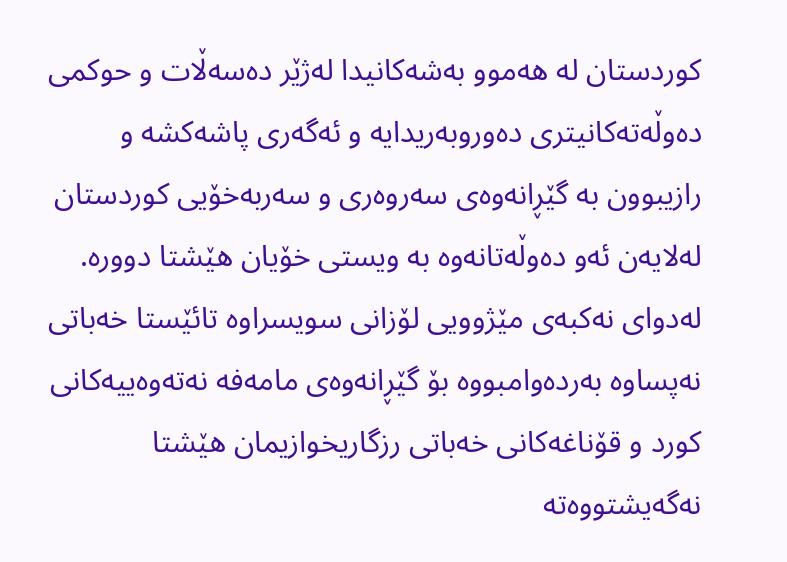كوردستان له‌ هه‌موو به‌شه‌كانیدا له‌ژێر ده‌سه‌ڵات و حوكمی ده‌وڵه‌ته‌كانیتری ده‌وروبه‌ریدایه‌ و ئه‌گه‌ری پاشه‌كشه‌ و رازیبوون به‌ گێڕانه‌وه‌ی سه‌روه‌ری و سه‌ربه‌خۆیی كوردستان له‌لایه‌ن ئه‌و ده‌وڵه‌تانه‌وه‌ به‌ ویستی خۆیان هێشتا دووره‌.
له‌دوای نه‌كبه‌ی مێژوویی لۆزانی سویسراوه‌ تائێستا خه‌باتی نه‌پساوه‌ به‌رده‌وامبووه‌ بۆ گێڕانه‌وه‌ی مامه‌فه‌ نه‌ته‌وه‌ییه‌كانی كورد و قۆناغه‌كانی خه‌باتی رزگاریخوازیمان هێشتا نه‌گه‌یشتووه‌ته‌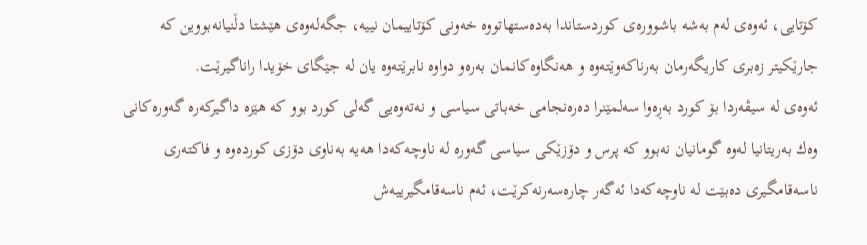كۆتایی، ئه‌وه‌ی له‌م به‌شه‌ باشووره‌ی كوردستاندا به‌ده‌ستهاتووه‌ خه‌ونی كۆتاییمان نییه‌، جگه‌له‌وه‌ی هێشتا دڵنیانه‌بووین كه‌ جارێكیتر زه‌بری كاریگه‌رمان به‌رناكه‌وێته‌وه‌ و هه‌نگاوه‌كانمان به‌ره‌و دواوه‌ نابرێته‌وه‌ یان له‌ جێگای خۆیدا راناگیرێت.
ئه‌وه‌ی له‌ سیڤه‌ردا بۆ كورد به‌ڕه‌وا سه‌لمێنرا ده‌ره‌نجامی خه‌باتی سیاسی و نه‌ته‌وه‌یی گه‌لی كورد بوو كه‌ هێزه‌ داگیركه‌ره‌ گه‌وره‌كانی وه‌ك به‌ریتانیا له‌وه‌ گومانیان نه‌بوو كه‌ پرس و دۆزێكی سیاسی گه‌وره‌ له‌ ناوچه‌كه‌دا هه‌یه‌ به‌ناوی دۆزی كورده‌وه‌ و فاكته‌ری ناسه‌قامگیری ده‌بێت له‌ ناوچه‌كه‌دا ئه‌گه‌ر چاره‌سه‌رنه‌كرێت، ئه‌م ناسه‌قامگیرییه‌ش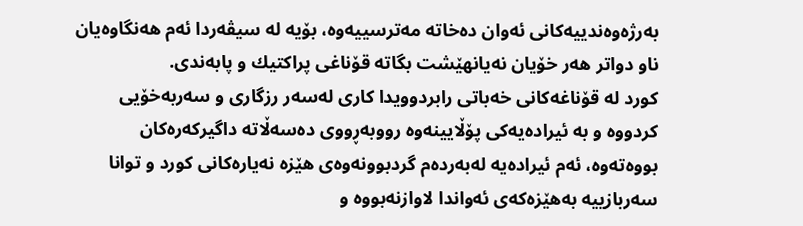به‌رژه‌وه‌ندییه‌كانی ئه‌وان ده‌خاته‌ مه‌ترسییه‌وه‌، بۆیه‌ له‌ سیڤه‌ردا ئه‌م هه‌نگاوه‌یان ناو دواتر هه‌ر خۆیان نه‌یانهێشت بگاته‌ قۆناغی پراكتیك و پابه‌ندی.
كورد له‌ قۆناغه‌كانی خه‌باتی رابردوویدا كاری له‌سه‌ر رزگاری و سه‌ربه‌خۆیی كردووه‌ و به‌ ئیراده‌یه‌كی پۆڵایینه‌وه‌ رووبه‌ڕووی ده‌سه‌ڵاته‌ داگیركه‌ره‌كان بووه‌ته‌وه‌، ئه‌م ئیراده‌یه‌ له‌به‌رده‌م گردبوونه‌وه‌ی هێزه‌ نه‌یاره‌كانی كورد و توانا سه‌ربازییه‌ به‌هێزه‌كه‌ی ئه‌واندا لاوازنه‌بووه‌ و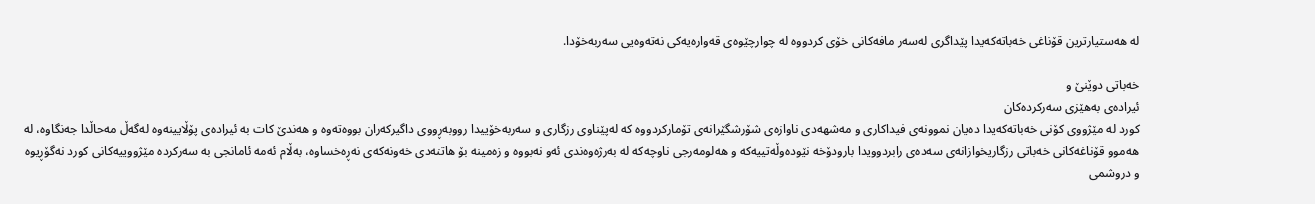له‌ هه‌ستیارترین قۆناغی خه‌باته‌كه‌یدا پێداگری له‌سه‌ر مافه‌كانی خۆی كردووه‌ له‌ چوارچێوه‌ی قه‌واره‌یه‌كی نه‌ته‌وه‌یی سه‌ربه‌خۆدا.

خه‌باتی دوێنێ‌ و
ئیراده‌ی به‌هێزی سه‌ركرده‌كان
كورد له‌ مێژووی كۆنی خه‌باته‌كه‌یدا ده‌یان نموونه‌ی فیداكاری و مه‌شهه‌دی ناوازه‌ی شۆرشگێرانه‌ی تۆماركردووه‌ كه‌ له‌پێناوی رزگاری و سه‌ربه‌خۆییدا رووبه‌ڕووی داگیركه‌ران بووه‌ته‌وه‌ و هه‌ندێ‌ كات به‌ ئیراده‌ی پۆڵایینه‌وه‌ له‌گه‌ڵ مه‌حاڵدا جه‌نگاوه‌، له‌ هه‌موو قۆناغه‌كانی خه‌باتی رزگاریخوازانه‌ی سه‌ده‌ی رابردوویدا بارودۆخه‌ نێوده‌وڵه‌تییه‌كه‌ و هه‌لومه‌رجی ناوچه‌كه‌ له‌ به‌رژه‌وه‌ندی ئه‌و نه‌بووه‌ و زه‌مینه‌ بۆ هاتنه‌دی خه‌ونه‌كه‌ی نه‌ڕه‌خساوه‌، به‌ڵام ئه‌مه‌ ئامانجی به‌ سه‌ركرده‌ مێژووییه‌كانی كورد نه‌گۆڕیوه‌ و دروشمی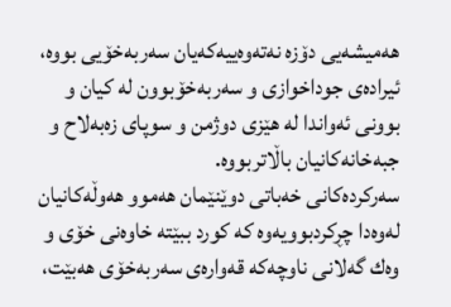هه‌میشه‌یی دۆزه‌ نه‌ته‌وه‌ییه‌كه‌یان سه‌ربه‌خۆیی بووه‌، ئیراده‌ی جوداخوازی و سه‌ربه‌خۆبوون له‌ كیان و بوونی ئه‌واندا له‌ هێزی دوژمن و سوپای زه‌به‌لاح و جبه‌خانه‌كانیان باڵاتربووه‌.
سه‌ركرده‌كانی خه‌باتی دوێنێمان هه‌موو هه‌وڵه‌كانیان له‌وه‌دا چڕكردبوویه‌وه‌ كه‌ كورد ببێته‌ خاوه‌نی خۆی و وه‌ك گه‌لانی ناوچه‌كه‌ قه‌واره‌ی سه‌ربه‌خۆی هه‌بێت،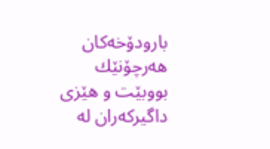بارودۆخه‌كان هه‌رچۆنێك بووبێت و هێزی داگیركه‌ران له‌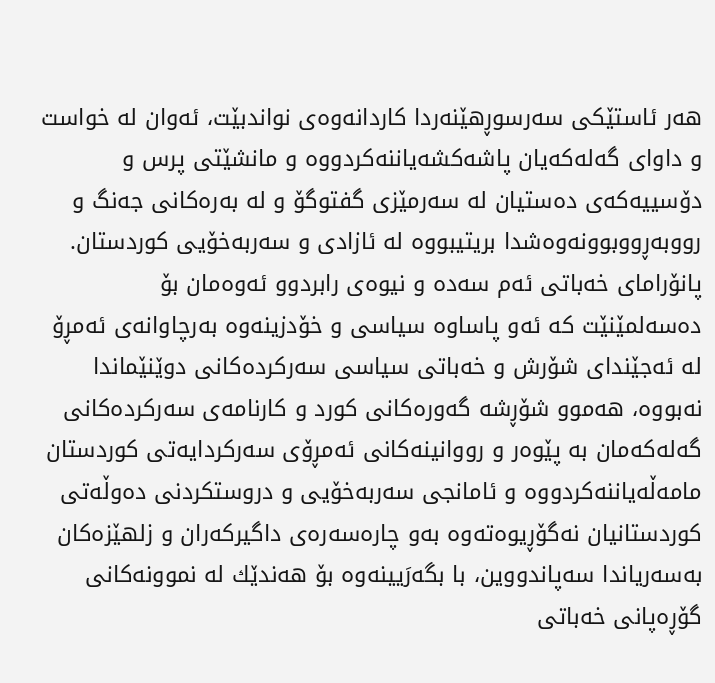هه‌ر ئاستێكی سه‌رسوڕهێنه‌ردا كاردانه‌وه‌ی نواندبێت، ئه‌وان له‌ خواست و داوای گه‌له‌كه‌یان پاشه‌كشه‌یاننه‌كردووه‌ و مانشێتی پرس و دۆسییه‌كه‌ی ده‌ستیان له‌ سه‌رمێزی گفتوگۆ و له‌ به‌ره‌كانی جه‌نگ و رووبه‌ڕووبوونه‌وه‌شدا بریتیبووه‌ له‌ ئازادی و سه‌ربه‌خۆیی كوردستان.
پانۆرامای خه‌باتی ئه‌م سه‌ده‌ و نیوه‌ی رابردوو ئه‌وه‌مان بۆ ده‌سه‌لمێنێت كه‌ ئه‌و پاساوه‌ سیاسی و خۆدزینه‌وه‌ به‌رچاوانه‌ی ئه‌مڕۆ له‌ ئه‌جێندای شۆرش و خه‌باتی سیاسی سه‌ركرده‌كانی دوێنێماندا نه‌بووه‌، هه‌موو شۆڕشه‌ گه‌وره‌كانی كورد و كارنامه‌ی سه‌ركرده‌كانی گه‌له‌كه‌مان به‌ پێوه‌ر و رووانینه‌كانی ئه‌مڕۆی سه‌ركردایه‌تی كوردستان مامه‌ڵه‌یاننه‌كردووه‌ و ئامانجی سه‌ربه‌خۆیی و دروستكردنی ده‌وڵه‌تی كوردستانیان نه‌گۆڕیوه‌ته‌وه‌ به‌و چاره‌سه‌ره‌ی داگیركه‌ران و زلهێزه‌كان به‌سه‌ریاندا سه‌پاندووین، با بگه‌رَیینه‌وه‌ بۆ هه‌ندێك له‌ نموونه‌كانی گۆڕه‌پانی خه‌باتی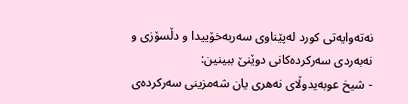نه‌ته‌وایه‌تی كورد له‌پێناوی سه‌ربه‌خۆییدا و دڵسۆزی و نه‌به‌ردی سه‌ركرده‌كانی دوێنێ‌ ببینین:
- شیخ عوبه‌یدوڵای نه‌هری یان شه‌مزینی سه‌ركرده‌ی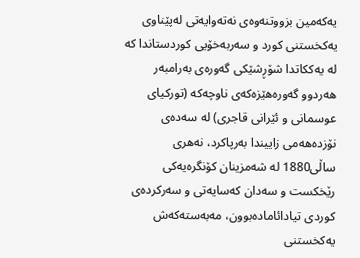یه‌كه‌مین بزووتنه‌وه‌ی نه‌ته‌وایه‌تی له‌پێناوی یه‌كخستنی كورد و سه‌ربه‌خۆیی كوردستاندا كه‌ له‌ یه‌ككاتدا شۆڕشێكی گه‌وره‌ی به‌رامبه‌ر هه‌ردوو گه‌وره‌هێزه‌كه‌ی ناوچه‌كه‌ (توركیای عوسمانی و ئێرانی قاجری) له‌ سه‌ده‌ی نۆزده‌هه‌می زاییندا به‌رپاكرد، نه‌هری ساڵی1880 له‌ شه‌مزینان كۆنگره‌یه‌كی رێخكست و سه‌دان كه‌سایه‌تی و سه‌ركرده‌ی كوردی تیادائاماده‌بوون، مه‌به‌سته‌كه‌ش یه‌كخستنی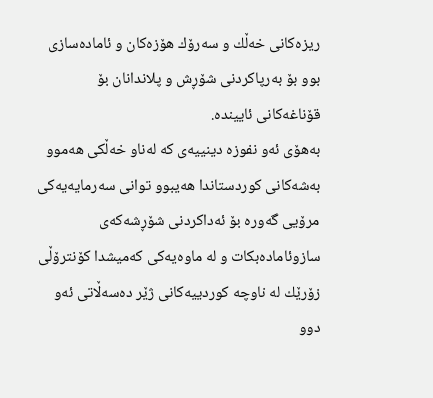ریزه‌كانی خه‌ڵك و سه‌رۆك هۆزه‌كان و ئاماده‌سازی بوو بۆ به‌رپاكردنی شۆڕش و پلاندانان بۆ قۆناغه‌كانی ئایینده‌.
به‌هۆی ئه‌و نفوزه‌ دینییه‌ی كه‌ له‌ناو خه‌ڵكی هه‌موو به‌شه‌كانی كوردستاندا هه‌یبوو توانی سه‌رمایه‌یه‌كی مرۆیی گه‌وره‌ بۆ ئه‌داكردنی شۆڕشه‌كه‌ی سازوئاماده‌بكات و له‌ ماوه‌یه‌كی كه‌میشدا كۆنترۆڵی زۆرێك له‌ ناوچه‌ كوردییه‌كانی ژێر ده‌سه‌ڵاتی ئه‌و دوو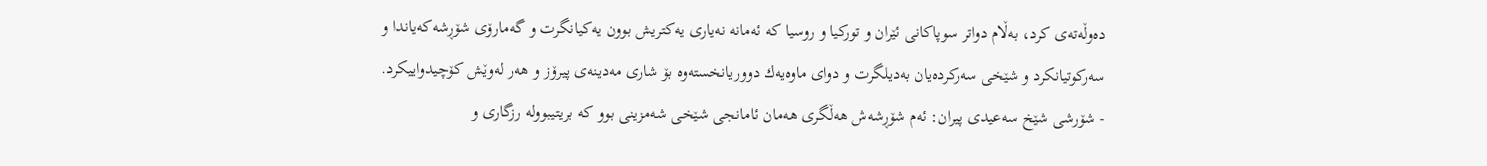ده‌وڵه‌ته‌ی كرد، به‌ڵام دواتر سوپاكانی ئێران و توركیا و روسیا كه‌ ئه‌مانه‌ نه‌یاری یه‌كتریش بوون یه‌كیانگرت و گه‌مارۆی شۆڕشه‌كه‌یاندا و سه‌ركوتیانكرد و شێخی سه‌ركرده‌یان به‌دیلگرت و دوای ماوه‌یه‌ك دووریانخسته‌وه‌ بۆ شاری مه‌دینه‌ی پیرۆز و هه‌ر له‌وێش كۆچیدواییكرد.
- شۆرشی شێخ سه‌عیدی پیران: ئه‌م شۆڕشه‌ش هه‌ڵگری هه‌مان ئامانجی شێخی شه‌مزینی بوو كه‌ بریتیبووله‌ رزگاری و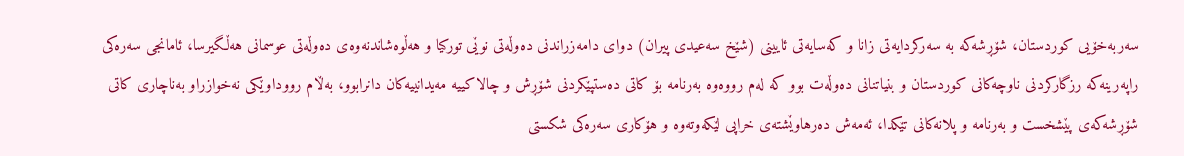سه‌ربه‌خۆیی كوردستان، شۆڕشه‌كه‌ به‌ سه‌ركردایه‌تی زانا و كه‌سایه‌تی ئایینی (شێخ سه‌عیدی پیران) دوای دامه‌زراندنی ده‌وڵه‌تی نوێی توركیا و هه‌ڵوه‌شاندنه‌وه‌ی ده‌وڵه‌تی عوسمانی هه‌ڵگیرسا، ئامانجی سه‌ره‌كی راپه‌رینه‌كه‌ رزگاركردنی ناوچه‌كانی كوردستان و بنیاتنانی ده‌وڵه‌ت بوو كه‌ له‌م رووه‌وه‌ به‌رنامه‌ بۆ كاتی ده‌ستپێكردنی شۆڕش و چالاكییه‌ مه‌یدانییه‌كان دانرابوو، به‌ڵام رووداوێكی نه‌خوازراو به‌ناچاری كاتی شۆڕشه‌كه‌ی پێشخست و به‌رنامه‌ و پلانه‌كانی تێكدا، ئه‌مه‌ش ده‌رهاوێشته‌ی خراپی لێكه‌وته‌وه‌ و هۆكاری سه‌ره‌كی شكستی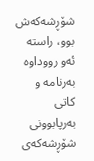شۆڕشه‌كه‌ش بوو، راسته‌ ئه‌و رووداوه‌ به‌رنامه‌ و كاتی به‌رپابوونی شۆڕشه‌كه‌ی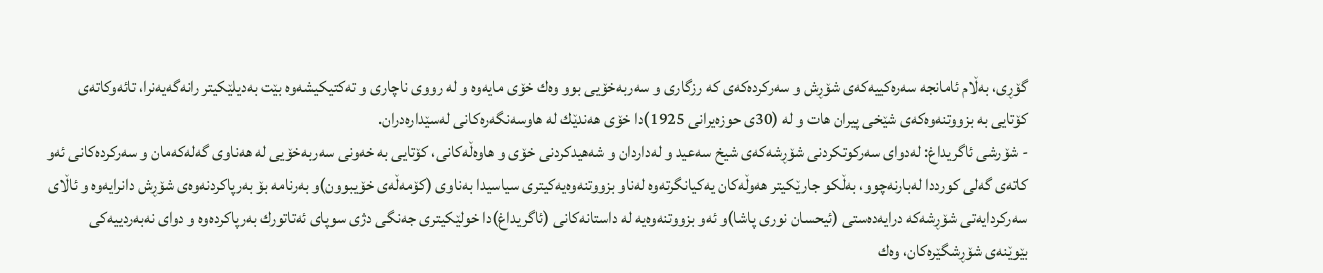گۆڕی، به‌ڵام ئامانجه‌ سه‌ره‌كییه‌كه‌ی شۆڕش و سه‌ركرده‌كه‌ی كه‌ رزگاری و سه‌ربه‌خۆیی بوو وه‌ك خۆی مایه‌وه‌ و له‌ رووی ناچاری و ته‌كتیكیشه‌وه‌ بێت به‌دیلێكیتر رانه‌گه‌یه‌نرا، تائه‌وكاته‌ی كۆتایی به‌ بزووتنه‌وه‌كه‌ی شێخی پیران هات و له‌ (30ی حوزه‌یرانی 1925)دا خۆی هه‌ندێك له‌ هاوسه‌نگه‌ره‌كانی له‌سێداره‌دران.
- شۆرشی ئاگریداغ: له‌دوای سه‌ركوتكردنی شۆڕشه‌كه‌ی شیخ سه‌عید و له‌داردان و شه‌هیدكردنی خۆی و هاوه‌ڵه‌كانی، كۆتایی به‌ خه‌ونی سه‌ربه‌خۆیی له‌ هه‌ناوی گه‌له‌كه‌مان و سه‌ركرده‌كانی ئه‌و كاته‌ی گه‌لی كورددا له‌بارنه‌چوو، به‌ڵكو جارێكیتر هه‌وڵه‌كان یه‌كیانگرته‌وه‌ له‌ناو بزووتنه‌وه‌یه‌كیتری سیاسیدا به‌ناوی (كۆمه‌ڵه‌ی خۆیبوون)و به‌رنامه‌ بۆ به‌رپاكردنه‌وه‌ی شۆڕش دانرایه‌وه‌ و ئاڵای سه‌ركردایه‌تی شۆڕشه‌كه‌ درایه‌ده‌ستی (ئیحسان نوری پاشا)و ئه‌و بزووتنه‌وه‌یه‌ له‌ داستانه‌كانی (ئاگریداغ)دا خولێكیتری جه‌نگی دژی سوپای ئه‌تاتورك به‌رپاكرده‌وه‌ و دوای نه‌به‌ردییه‌كی بێوێنه‌ی شۆڕشگێره‌كان، وه‌ك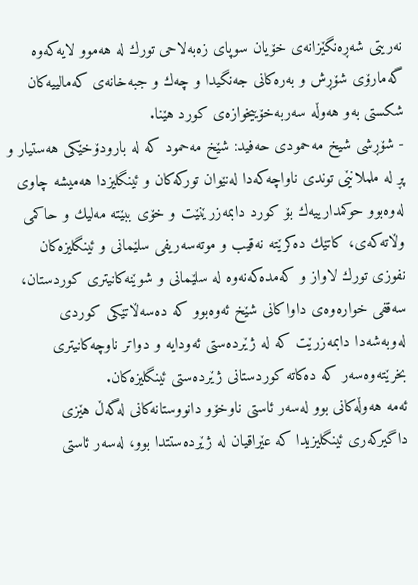نه‌ریتی شه‌ڕه‌نگێزانه‌ی خۆیان سوپای زه‌به‌لاحی تورك له‌ هه‌موو لایه‌كه‌وه‌ گه‌مارۆی شۆڕش و به‌ره‌كانی جه‌نگیدا و چه‌ك و جبه‌خانه‌ی كه‌مالییه‌كان شكستی به‌و هه‌وڵه‌ سه‌ربه‌خۆییخوازه‌ی كورد هێنا.
- شۆڕشی شیخ مه‌حمودی حه‌فید: شێخ مه‌حمود كه‌ له‌ بارودۆخێكی هه‌ستیار و پڕ له‌ ململانێی توندی ناواچه‌كه‌دا له‌نێوان توركه‌كان و ئینگلیزدا هه‌میشه‌ چاوی له‌وه‌بوو حوكمدارییه‌ك بۆ كورد دابمه‌زرێنێت و خۆی ببێته‌ مه‌لیك و حاكمی وڵاته‌كه‌ی، كاتێك ده‌كرێته‌ نه‌قیب و موته‌سه‌ریفی سلێمانی و ئینگلیزه‌كان نفوزی تورك لاواز و كه‌مده‌كه‌نه‌وه‌ له‌ سلێمانی و شوێنه‌كانیتری كوردستان، سه‌قفی خواره‌وه‌ی داواكانی شێخ ئه‌وه‌بوو كه‌ ده‌سه‌ڵاتێكی كوردی له‌وبه‌شه‌دا دابمه‌زرێت كه‌ له‌ ژێرده‌ستی ئه‌ودایه‌ و دواتر ناوچه‌كانیتری بخرێته‌وه‌سه‌ر كه‌ ده‌كاته‌ كوردستانی ژێرده‌ستی ئینگلیزه‌كان.
ئه‌مه‌ هه‌وڵه‌كانی بوو له‌سه‌ر ئاستی ناوخۆو دانووستانه‌كانی له‌گه‌ڵ هێزی داگیركه‌ری ئینگلیزیدا كه‌ عێراقیان له‌ ژێرده‌ستتدا بوو، له‌سه‌ر ئاستی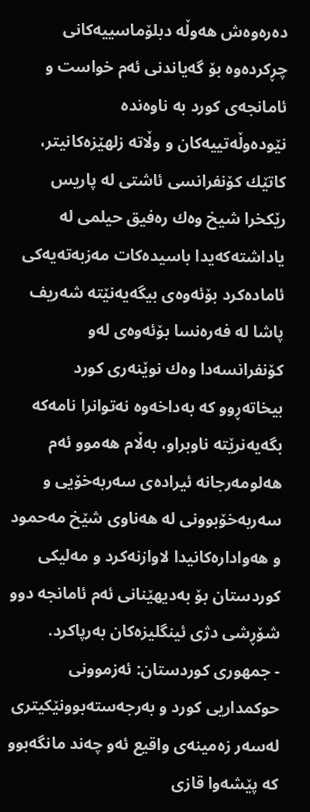ده‌ره‌وه‌ش هه‌وڵه‌ دبلۆماسییه‌كانی چڕكرده‌وه‌ بۆ گه‌یاندنی ئه‌م خواست و ئامانجه‌ی كورد به‌ ناوه‌نده‌ نێوده‌وڵه‌تییه‌كان و وڵاته‌ زلهێزه‌كانیتر، كاتێك كۆنفرانسی ئاشتی له‌ پاریس رێكخرا شیخ وه‌ك ره‌فیق حیلمی له‌ یاداشته‌كه‌یدا باسیده‌كات مه‌زبه‌ته‌یه‌كی ئاماده‌كرد بۆئه‌وه‌ی بیگه‌یه‌نێته‌ شه‌ریف پاشا له‌ فه‌ره‌نسا بۆئه‌وه‌ی له‌و كۆنفرانسه‌دا وه‌ك نوێنه‌ری كورد بیخاته‌ڕوو كه‌ به‌داخه‌وه‌ نه‌توانرا نامه‌كه‌ بگه‌یه‌نرێته‌ ناوبراو، به‌ڵام هه‌موو ئه‌م هه‌لومه‌رجانه‌ ئیراده‌ی سه‌ربه‌خۆیی و سه‌ربه‌خۆبوونی له‌ هه‌ناوی شێخ مه‌حمود و هه‌واداره‌كانیدا لاوازنه‌كرد و مه‌لیكی كوردستان بۆ به‌دیهێنانی ئه‌م ئامانجه‌ دوو شۆڕشی دژی ئینگلیزه‌كان به‌رپاكرد.
- جمهوری كوردستان: ئه‌زموونی حوكمداریی كورد و به‌رجه‌سته‌بوونێكیتری له‌سه‌ر زه‌مینه‌ی واقیع ئه‌و چه‌ند مانگه‌بوو كه‌ پێشه‌وا قازی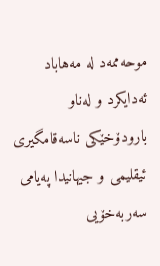موحه‌ممه‌د له‌ مه‌هاباد ئه‌دایكرد و له‌ناو بارودۆخێكی ناسه‌قامگیری ئیقلیمی و جیهانیدا په‌یامی سه‌ربه‌خۆیی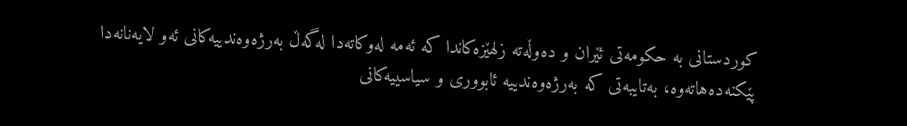كوردستانی به‌ حكومه‌تی ئێران و ده‌وڵه‌ته‌ زلهێزه‌كاندا كه‌ ئه‌مه‌ له‌وكاته‌دا له‌گه‌ڵ به‌رژه‌وه‌ندییه‌كانی ئه‌و لایه‌نانه‌دا پێكنه‌ده‌هاته‌وه‌، به‌تایبه‌تی كه‌ به‌رژه‌وه‌ندییه‌ ئابووری و سیاسییه‌كانی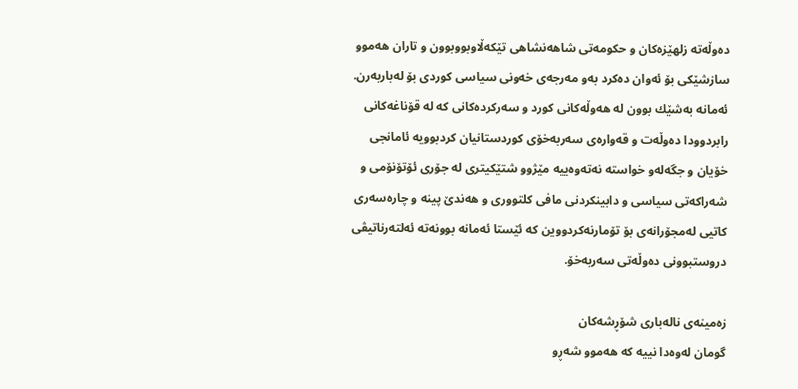ده‌وڵه‌ته‌ زلهێزه‌كان و حكومه‌تی شاهه‌نشاهی تێكه‌ڵاوبووبوون و تاران هه‌موو سازشێكی بۆ ئه‌وان ده‌كرد به‌و مه‌رجه‌ی خه‌ونی سیاسی كوردی بۆ له‌باربه‌رن.
ئه‌مانه‌ به‌شێك بوون له‌ هه‌وڵه‌كانی كورد و سه‌ركرده‌كانی كه‌ له‌ قۆناغه‌كانی رابردوودا ده‌وڵه‌ت و قه‌واره‌ی سه‌ربه‌خۆی كوردستانیان كردبوویه‌ ئامانجی خۆیان و جگه‌له‌و خواسته‌ نه‌ته‌وه‌ییه‌ مێژوو شتێكیتری له‌ جۆری ئۆتۆنۆمی و شه‌راكه‌تی سیاسی و دابینكردنی مافی كلتووری و هه‌ندێ‌ پینه‌ و چاره‌سه‌ری كاتیی له‌مجۆرانه‌ی بۆ تۆمارنه‌كردووین كه‌ ئێستا ئه‌مانه‌ بوونه‌ته‌ ئه‌لته‌رناتیڤی دروستبوونی ده‌وڵه‌تی سه‌ربه‌خۆ.

زه‌مینه‌ی ناله‌باری شۆڕشه‌كان
گومان له‌وه‌دا نییه‌ كه‌ هه‌موو شه‌ڕو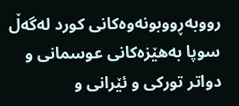رووبه‌ڕووبونه‌وه‌كانی كورد له‌گه‌ڵ سوپا به‌هێزه‌كانی عوسمانی و دواتر توركی و ئێرانی و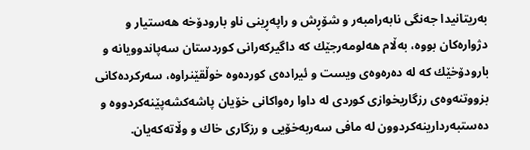به‌ریتانیدا جه‌نگی نابه‌رامبه‌ر و شۆڕش و راپه‌ڕینی ناو بارودۆخه‌ هه‌ستیار و دژواره‌كان بووه‌، به‌ڵام هه‌لومه‌رجێك كه‌ داگیركه‌رانی كوردستان سه‌پاندوویانه‌ و بارودۆخێك كه‌ له‌ ده‌ره‌وه‌ی ویست و ئیراده‌ی كورده‌وه‌ خوڵقێنراوه‌، سه‌ركرده‌كانی بزووتنه‌وه‌ی رزگاریخوازی كوردی له‌ داوا ره‌واكانی خۆیان پاشه‌كشه‌پێنه‌كردووه‌ و ده‌ستبه‌ردارینه‌كردوون له‌ مافی سه‌ربه‌خۆیی و رزگاری خاك و وڵاته‌كه‌یان.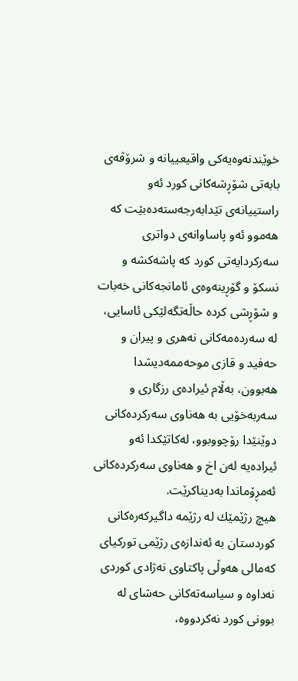خوێندنه‌وه‌یه‌كی واقیعییانه‌ و شرۆڤه‌ی بابه‌تی شۆڕشه‌كانی كورد ئه‌و راستییانه‌ی تێدابه‌رجه‌سته‌ده‌بێت كه‌ هه‌موو ئه‌و پاساوانه‌ی دواتری سه‌ركردایه‌تی كورد كه‌ پاشه‌كشه‌ و نسكۆ و گۆڕینه‌وه‌ی ئامانجه‌كانی خه‌بات و شۆڕشی كرده‌ حاڵه‌تگه‌لێكی ئاسایی، له‌ سه‌رده‌مه‌كانی نه‌هری و پیران و حه‌فید و قازی موحه‌ممه‌دیشدا هه‌بوون، به‌ڵام ئیراده‌ی رزگاری و سه‌ربه‌خۆیی به‌ هه‌ناوی سه‌ركرده‌كانی دوێنێدا رۆچووبوو، له‌كاتێكدا ئه‌و ئیراده‌یه‌ له‌ن اخ و هه‌ناوی سه‌ركرده‌كانی ئه‌مڕۆماندا به‌دیناكرێت.
هیچ رژێمێك له‌ رژێمه‌ داگیركه‌ره‌كانی كوردستان به‌ ئه‌ندازه‌ی رژێمی توركیای كه‌مالی هه‌وڵی پاكتاوی نه‌ژادی كوردی نه‌داوه‌ و سیاسه‌ته‌كانی حه‌شای له‌ بوونی كورد نه‌كردووه‌،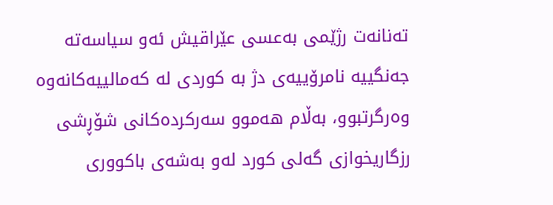ته‌نانه‌ت رژێمی به‌عسی عێراقیش ئه‌و سیاسه‌ته‌ جه‌نگییه‌ نامرۆییه‌ی دژ به‌ كوردی له‌ كه‌مالییه‌كانه‌وه‌ وه‌رگرتبوو، به‌ڵام هه‌موو سه‌ركرده‌كانی شۆڕشی رزگاریخوازی گه‌لی كورد له‌و به‌شه‌ی باكووری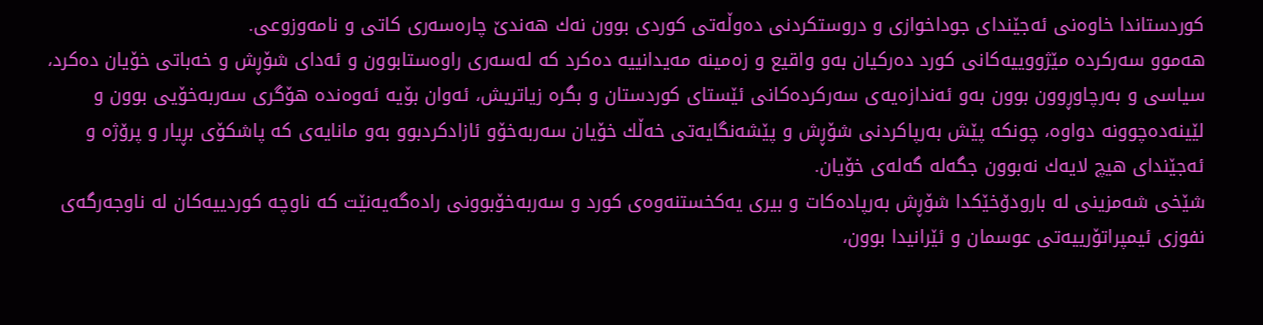كوردستاندا خاوه‌نی ئه‌جێندای جوداخوازی و دروستكردنی ده‌وڵه‌تی كوردی بوون نه‌ك هه‌ندێ‌ چاره‌سه‌ری كاتی و نامه‌وزوعی.
هه‌موو سه‌ركرده‌ مێژووییه‌كانی كورد ده‌ركیان به‌و واقیع و زه‌مینه‌ مه‌یدانییه‌ ده‌كرد كه‌ له‌سه‌ری راوه‌ستابوون و ئه‌دای شۆڕش و خه‌باتی خۆیان ده‌كرد، سیاسی و به‌رچاوڕوون بوون به‌و ئه‌ندازه‌یه‌ی سه‌ركرده‌كانی ئێستای كوردستان و بگره‌ زیاتریش، ئه‌وان بۆیه‌ ئه‌وه‌نده‌ هۆگری سه‌ربه‌خۆیی بوون و لێینه‌ده‌چوونه‌ دواوه‌، چونكه‌ پێش به‌رپاكردنی شۆڕش و پێشه‌نگایه‌تی خه‌ڵك خۆیان سه‌ربه‌خۆو ئازادكردبوو به‌و مانایه‌ی كه‌ پاشكۆی بڕیار و پرۆژه‌ و ئه‌جێندای هیچ لایه‌ك نه‌بوون جگه‌له‌ گه‌له‌ی خۆیان.
شێخی شه‌مزینی له‌ بارودۆخێكدا شۆڕش به‌رپاده‌كات و بیری یه‌كخستنه‌وه‌ی كورد و سه‌ربه‌خۆبوونی راده‌گه‌یه‌نێت كه‌ ناوچه‌ كوردییه‌كان له‌ ناوجه‌رگه‌ی نفوزی ئیمپراتۆرییه‌تی عوسمان و ئێرانیدا بوون،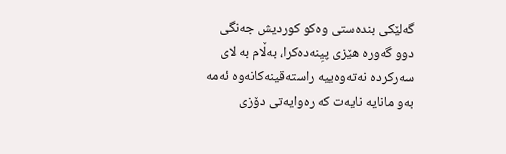گه‌لێكی بنده‌ستی وه‌كو كوردیش جه‌نگی دوو گه‌وره‌ هێزی پیِنه‌ده‌كرا، به‌ڵام به‌ لای سه‌ركرده‌ نه‌ته‌وه‌ییه‌ راسته‌قینه‌كانه‌وه‌ ئه‌مه‌ به‌و مانایه‌ نایه‌ت كه‌ ره‌وایه‌تی دۆزی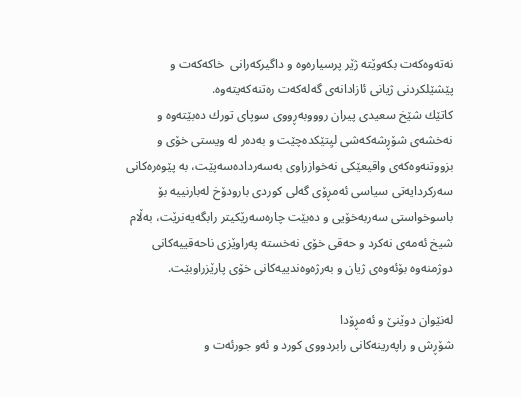نه‌ته‌وه‌كه‌ت بكه‌وێته‌ ژێر پرسیاره‌وه‌ و داگیركه‌رانی  خاكه‌كه‌ت و پێشێلكردنی ژیانی ئازادانه‌ی گه‌له‌كه‌ت ره‌تنه‌كه‌یته‌وه‌.
كاتێك شێخ سعیدی پیران روووبه‌ڕووی سوپای تورك ده‌بێته‌وه‌ و نه‌خشه‌ی شۆڕشه‌كه‌شی لیِتێكده‌چێت و به‌ده‌ر له‌ ویستی خۆی و بزووتنه‌وه‌كه‌ی واقیعێكی نه‌خوازراوی به‌سه‌رداده‌سه‌پێت، به‌ پێوه‌ره‌كانی سه‌ركردایه‌تی سیاسی ئه‌مڕۆی گه‌لی كوردی بارودۆخ له‌بارنییه‌ بۆ باسوخواستی سه‌ربه‌خۆیی و ده‌بێت چاره‌سه‌رێكیتر رابگه‌یه‌نرێت، به‌ڵام شیخ ئه‌مه‌ی نه‌كرد و حه‌قی خۆی نه‌خسته‌ په‌راوێزی ناحه‌قییه‌كانی دوژمنه‌وه‌ بۆئه‌وه‌ی ژیان و به‌رژه‌وه‌ندییه‌كانی خۆی پارێزراوبێت.

له‌نێوان دوێنێ‌ و ئه‌مڕۆدا
شۆڕش و راپه‌رینه‌كانی رابردووی كورد و ئه‌و جورئه‌ت و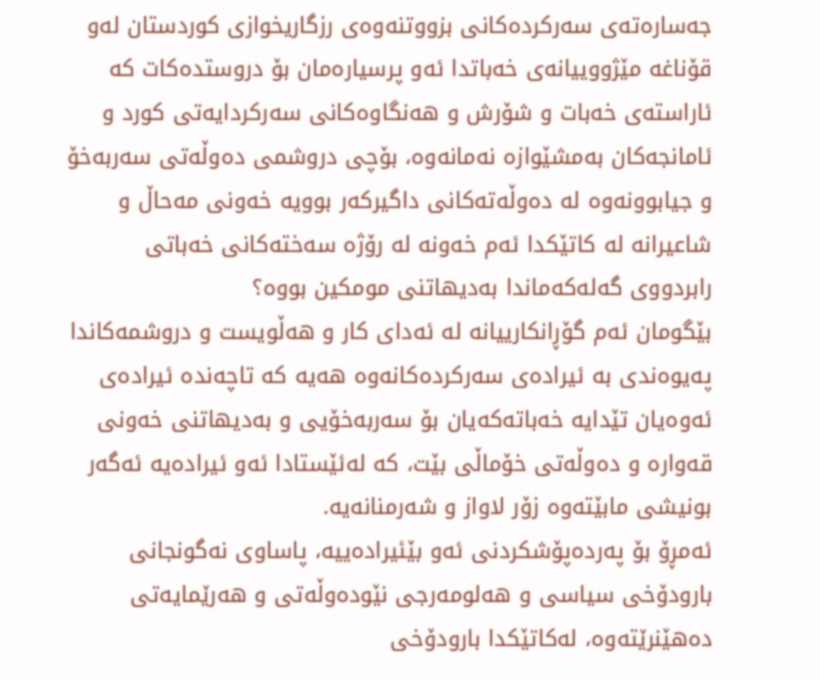جه‌ساره‌ته‌ی سه‌ركرده‌كانی بزووتنه‌وه‌ی رزگاریخوازی كوردستان له‌و قۆناغه‌ مێژووییانه‌ی خه‌باتدا ئه‌و پرسیاره‌مان بۆ دروستده‌كات كه‌ ئاراسته‌ی خه‌بات و شۆرش و هه‌نگاوه‌كانی سه‌ركردایه‌تی كورد و ئامانجه‌كان به‌مشێوازه‌ نه‌مانه‌وه‌، بۆچی دروشمی ده‌وڵه‌تی سه‌ربه‌خۆ و جیابوونه‌وه‌ له‌ ده‌وڵه‌ته‌كانی داگیركه‌ر بوویه‌ خه‌ونی مه‌حاڵ و شاعیرانه‌ له‌ كاتێكدا ئه‌م خه‌ونه‌ له‌ رۆژه‌ سه‌خته‌كانی خه‌باتی رابردووی گه‌له‌كه‌ماندا به‌دیهاتنی مومكین بووه‌؟
بێگومان ئه‌م گۆڕانكارییانه‌ له‌ ئه‌دای كار و هه‌ڵویست و دروشمه‌كاندا په‌یوه‌ندی به‌ ئیراده‌ی سه‌ركرده‌كانه‌وه‌ هه‌یه‌ كه‌ تاچه‌نده‌ ئیراده‌ی ئه‌وه‌یان تێدایه‌ خه‌باته‌كه‌یان بۆ سه‌ربه‌خۆیی و به‌دیهاتنی خه‌ونی قه‌واره‌ و ده‌وڵه‌تی خۆماڵی بێت، كه‌ له‌ئێستادا ئه‌و ئیراده‌یه‌ ئه‌گه‌ر بونیشی مابێته‌وه‌ زۆر لاواز و شه‌رمنانه‌یه‌.
ئه‌مڕۆ بۆ په‌رده‌پۆشكردنی ئه‌و بێئیراده‌ییه‌، پاساوی نه‌گونجانی بارودۆخی سیاسی و هه‌لومه‌رجی نێوده‌وڵه‌تی و هه‌رێمایه‌تی ده‌هێنرێته‌وه‌، له‌كاتێكدا بارودۆخی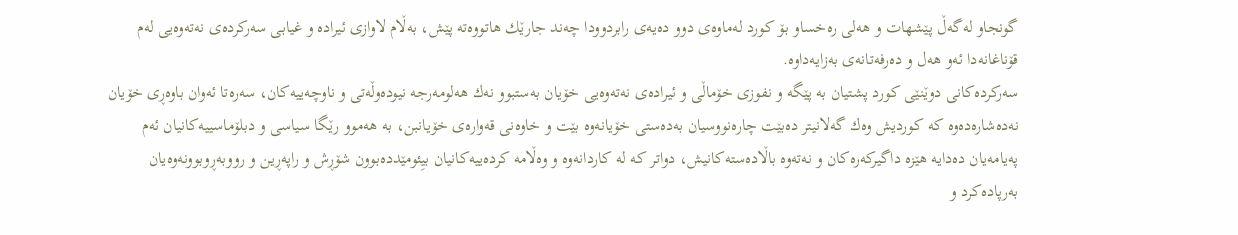گونجاو له‌گه‌ڵ پێشهات و هه‌لی ره‌خساو بۆ كورد له‌ماوه‌ی دوو ده‌یه‌ی رابردوودا چه‌ند جارێك هاتووه‌ته‌ پێش، به‌ڵام لاوازی ئیراده‌ و غیابی سه‌ركرده‌ی نه‌ته‌وه‌یی له‌م قۆناغانه‌دا ئه‌و هه‌ل و ده‌رفه‌تانه‌ی به‌زایه‌داوه‌.
سه‌ركرده‌كانی دوێنێی كورد پشتیان به‌ پێگه‌ و نفوزی خۆماڵی و ئیراده‌ی نه‌ته‌وه‌یی خۆیان به‌ستبوو نه‌ك هه‌لومه‌رجه‌ نیوده‌وڵه‌تی و ناوچه‌ییه‌كان، سه‌ره‌تا ئه‌وان باوه‌ڕی خۆیان نه‌ده‌شاره‌ده‌وه‌ كه‌ كوردیش وه‌ك گه‌لانیتر ده‌بێت چاره‌نووسیان به‌ده‌ستی خۆیانه‌وه‌ بێت و خاوه‌نی قه‌واره‌ی خۆیانبن، به‌ هه‌موو رێگا سیاسی و دبلۆماسییه‌كانیان ئه‌م په‌یامه‌یان ده‌دایه‌ هێزه‌ داگیركه‌ره‌كان و نه‌ته‌وه‌ باڵاده‌سته‌كانیش، دواتر كه‌ له‌ كاردانه‌وه‌ و وه‌ڵامه‌ كرده‌ییه‌كانیان بیِئومێدده‌بوون شۆڕش و راپه‌ڕین و رووبه‌ڕوبوونه‌وه‌یان به‌رپاده‌كرد و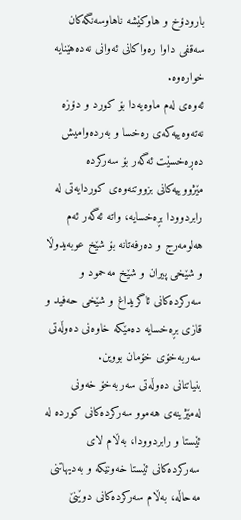بارودۆخ و هاوكێشه‌ ناهاوسه‌نگه‌كان سه‌قفی داوا ره‌واكانی ئه‌وانی نه‌ده‌هێنایه‌ خواره‌وه‌.
ئه‌وه‌ی له‌م ماوه‌یه‌دا بۆ كورد و دۆزه‌ نه‌ته‌وه‌ییه‌كه‌ی ره‌خسا و به‌رده‌وامیش ده‌ڕه‌خسێت ئه‌گه‌ر بۆ سه‌ركرده‌ مێژووییه‌كانی بزووتنه‌وه‌ی كوردایه‌تی له‌ رابردوودا بڕه‌خسایه‌، واته‌ ئه‌گه‌ر ئه‌م هه‌لومه‌رج و ده‌رفه‌تانه‌ بۆ شێخ عوبه‌یدوڵا و شێخی پیران و شێخ مه‌حمود و سه‌ركرده‌كانی ئاگریداغ و شێخی حه‌فید و قازی بڕه‌خسایه‌ ده‌مێكه‌ خاوه‌نی ده‌وڵه‌تی سه‌ربه‌خۆی خۆمان بووین.
بنیاتنانی ده‌وڵه‌تی سه‌ربه‌خۆ خه‌ونی له‌مێژینه‌ی هه‌موو سه‌ركرده‌كانی كورده‌ له‌ ئێستا و رابردوودا، به‌ڵام لای سه‌ركرده‌كانی ئێستا خه‌ونێكه‌ و به‌دیهاتنی مه‌حاڵه‌، به‌ڵام سه‌ركرده‌كانی دوێنێ‌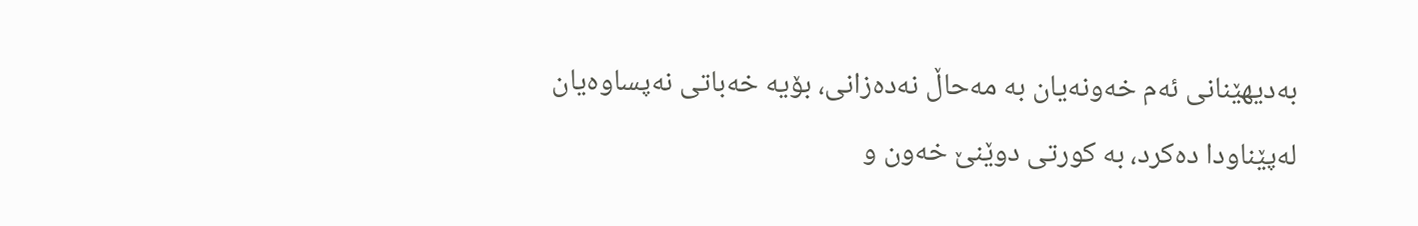به‌دیهێنانی ئه‌م خه‌ونه‌یان به‌ مه‌حاڵ نه‌ده‌زانی، بۆیه‌ خه‌باتی نه‌پساوه‌یان له‌پێناودا ده‌كرد، به‌ كورتی دوێنێ‌ خه‌ون و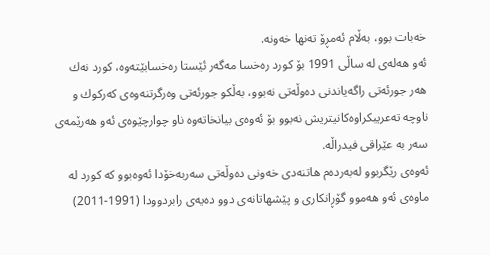خه‌بات بوو، به‌ڵام ئه‌مڕۆ ته‌نها خه‌ونه‌.
ئه‌و هه‌له‌ی له‌ ساڵی 1991 بۆ كورد ره‌خسا مه‌گه‌ر ئێستا ره‌خسابێته‌وه‌، كورد نه‌ك هه‌ر جورئه‌تی راگه‌یاندنی ده‌وڵه‌تی نه‌بوو، به‌ڵكو جورئه‌تی وه‌رگرتنه‌وه‌ی كه‌ركوك و ناوچه‌ ته‌عریبكراوه‌كانیتریش نه‌بوو بۆ ئه‌وه‌ی بیانخاته‌وه‌ ناو چوارچێوه‌ی ئه‌و هه‌رێمه‌ی سه‌ر به‌ عێراقی فیدراڵه‌.
ئه‌وه‌ی رێگربوو له‌به‌رده‌م هاتنه‌دی خه‌ونی ده‌وڵه‌تی سه‌ربه‌خۆدا ئه‌وه‌بوو كه‌ كورد له‌ ماوه‌ی ئه‌و هه‌موو گۆڕانكاری و پێشهاتانه‌ی دوو ده‌یه‌ی رابردوودا (1991-2011)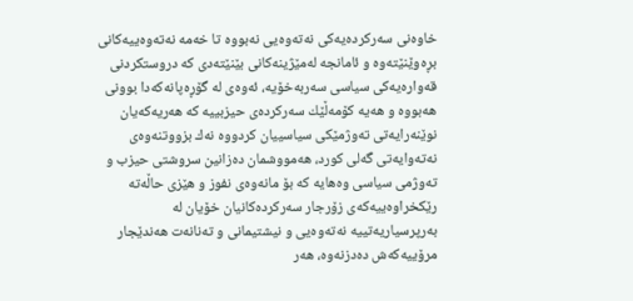خاوه‌نی سه‌ركرده‌یه‌كی نه‌ته‌وه‌یی نه‌بووه‌ تا خه‌مه‌ نه‌ته‌وه‌ییه‌كانی بڕه‌وێنێته‌وه‌ و ئامانجه‌ له‌مێژینه‌كانی بێنێته‌دی كه‌ دروستكردنی قه‌واره‌یه‌كی سیاسی سه‌ربه‌خۆیه‌، ئه‌وه‌ی له‌ گۆڕه‌پانه‌كه‌دا بوونی هه‌بووه‌ و هه‌یه‌ كۆمه‌ڵێك سه‌ركرده‌ی حیزبییه‌ كه‌ هه‌ریه‌كه‌یان نوێنه‌رایه‌تی ته‌وژمێكی سیاسییان كردووه‌ نه‌ك بزووتنه‌وه‌ی نه‌ته‌وایه‌تی گه‌لی كورد، هه‌مووشمان ده‌زانین سروشتی حیزب و ته‌وژمی سیاسی وه‌هایه‌ كه‌ بۆ مانه‌وه‌ی نفوز و هێزی حاڵه‌ته‌ رێكخراوه‌ییه‌كه‌ی زۆرجار سه‌ركرده‌كانیان خۆیان له‌ به‌رپرسیاریه‌تییه‌ نه‌ته‌وه‌یی و نیشتیمانی و ته‌نانه‌ت هه‌ندێجار مرۆییه‌كه‌ش ده‌دزنه‌وه‌، هه‌ر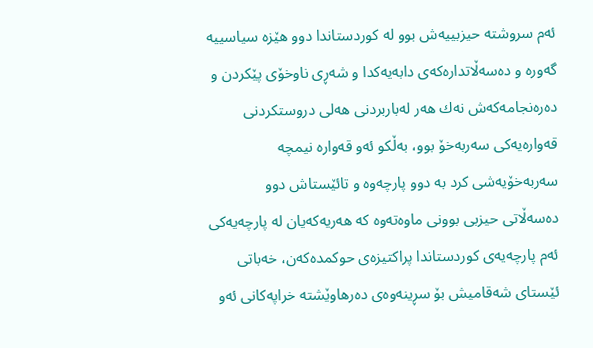ئه‌م سروشته‌ حیزبییه‌ش بوو له‌ كوردستاندا دوو هێزه‌ سیاسییه‌ گه‌وره‌ و ده‌سه‌ڵاتداره‌كه‌ی دابه‌یه‌كدا و شه‌ڕی ناوخۆی پێكردن و ده‌ره‌نجامه‌كه‌ش نه‌ك هه‌ر له‌باربردنی هه‌لی دروستكردنی قه‌واره‌یه‌كی سه‌ربه‌خۆ بوو، به‌ڵكو ئه‌و قه‌واره‌ نیمچه‌ سه‌ربه‌خۆیه‌شی كرد به‌ دوو پارچه‌وه‌ و تائێستاش دوو ده‌سه‌ڵاتی حیزبی بوونی ماوه‌ته‌وه‌ كه‌ هه‌ریه‌كه‌یان له‌ پارچه‌یه‌كی ئه‌م پارچه‌یه‌ی كوردستاندا پراكتیزه‌ی حوكمده‌كه‌ن، خه‌باتی ئێستای شه‌قامیش بۆ سڕینه‌وه‌ی ده‌رهاوێشته‌ خراپه‌كانی ئه‌و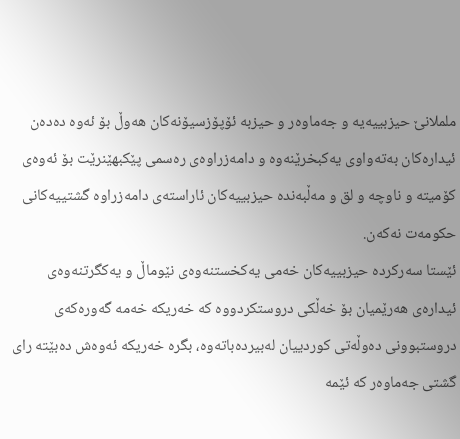ململانێ‌ حیزبییه‌یه‌ و جه‌ماوه‌ر و حیزبه‌ ئۆپۆزسیۆنه‌كان هه‌وڵ بۆ ئه‌وه‌ ده‌ده‌ن ئیداره‌كان به‌ته‌واوی یه‌كبخرێنه‌وه‌ و دامه‌زراوه‌ی ره‌سمی پێكبهێنرێت بۆ ئه‌وه‌ی كۆمیته‌ و ناوچه‌ و لق و مه‌ڵبه‌نده‌ حیزبییه‌كان ئاراسته‌ی دامه‌زراوه‌ گشتییه‌كانی حكومه‌ت نه‌كه‌ن.
ئێستا سه‌ركرده‌ حیزبییه‌كان خه‌می یه‌كخستنه‌وه‌ی نێوماڵ و یه‌كگرتنه‌وه‌ی ئیداره‌ی هه‌رێمیان بۆ خه‌ڵكی دروستكردووه‌ كه‌ خه‌ریكه‌ خه‌مه‌ گه‌وره‌كه‌ی دروستبوونی ده‌وڵه‌تی كوردییان له‌بیرده‌باته‌وه‌، بگره‌ خه‌ریكه‌ ئه‌وه‌ش ده‌بێته‌ رای گشتی جه‌ماوه‌ر كه‌ ئێمه‌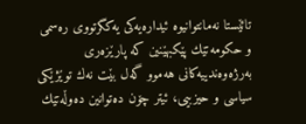تائێستا نه‌مانتوانیوه‌ ئیداره‌یه‌كی یه‌كگرتووی ره‌سمی و حكومه‌تێك پێكبهێنین كه‌ پارێزه‌ری به‌رژه‌وه‌ندییه‌كانی هه‌موو گه‌ل بێت نه‌ك توێژێكی سیاسی و حیزبیی، ئیتر چۆن ده‌توانین ده‌وڵه‌تێك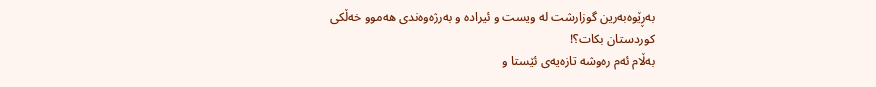به‌ڕێوه‌به‌رین گوزارشت له‌ ویست و ئیراده‌ و به‌رژه‌وه‌ندی هه‌موو خه‌ڵكی كوردستان بكات؟!
به‌ڵام ئه‌م ره‌وشه‌ تازه‌یه‌ی ئێستا و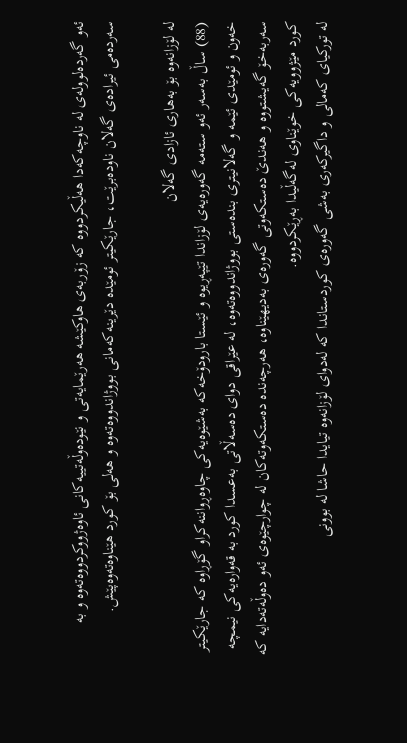ئه‌و گه‌رده‌لووله‌ی له‌ ناوچه‌كه‌دا هه‌ڵیكردووه‌ كه‌ زۆربه‌ی هاوكێشه‌ هه‌رێمایه‌تی و نێوده‌وڵه‌تییه‌كانی ئاوه‌ژووكردووه‌ته‌وه‌ و به‌ سه‌رده‌می ئیراده‌ی گه‌لان ناوده‌برێت، جارێكیتر ئومێده‌ دێرینه‌كه‌مانی بووژاندووه‌ته‌وه‌ و هه‌لی بۆ كورد هێناوه‌ته‌وه‌پێش.

له‌ لۆزانه‌وه‌ بۆ به‌هاری ئازادی گه‌لان
(88) ساڵ به‌سه‌ر ئه‌و سته‌مه‌ گه‌وره‌یه‌ی لۆزاندا تێپه‌ڕیوه‌ و ئێستا بارودۆخه‌كه‌ به‌شێوه‌یه‌كی چاوه‌ڕواننه‌كراو گۆڕاوه‌ كه‌ جارێكیتر خه‌ون و ئومێدی ئێمه‌ و گه‌لانیتری بنده‌ستی بووژاندووه‌ته‌وه‌، له‌ عێراقی دوای ده‌سه‌ڵاتی به‌عسدا كورد به‌ قه‌واره‌یه‌كی نیمچه‌ سه‌ربه‌خۆ گه‌یشتووه‌ و هه‌ندێ‌ ده‌ستكه‌وتی گه‌وره‌ی به‌دیهێناوه‌، هه‌رچه‌نده‌ ده‌ستكه‌وته‌كان له‌ چوارچێوه‌ی ئه‌و ده‌وڵه‌ته‌دایه‌ كه‌ كورد مێژوویه‌كی خوێناوی له‌گه‌ڵیدا به‌ڕێكردووه‌.
له‌ توركیای كه‌مالی و داگیركه‌ری به‌شی گه‌وره‌ی كوردستاندا كه‌ له‌دوای لۆزانه‌وه‌ تیایدا حاشا له‌ بوونی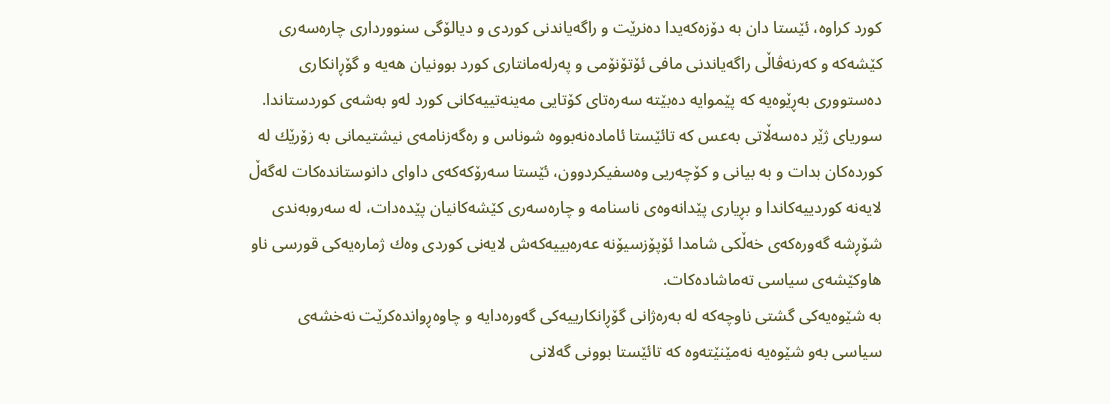كورد كراوه‌، ئێستا دان به‌ دۆزه‌كه‌یدا ده‌نرێت و راگه‌یاندنی كوردی و دیالۆگی سنوورداری چاره‌سه‌ری كێشه‌كه‌ و كه‌رنه‌ڤاڵی راگه‌یاندنی مافی ئۆتۆنۆمی و په‌رله‌مانتاری كورد بوونیان هه‌یه‌ و گۆڕانكاری ده‌ستووری به‌ڕێوه‌یه‌ كه‌ پێموایه‌ ده‌بێته‌ سه‌ره‌تای كۆتایی مه‌ینه‌تییه‌كانی كورد له‌و به‌شه‌ی كوردستاندا.
سوریای ژێر ده‌سه‌ڵاتی به‌عس كه‌ تائێستا ئاماده‌نه‌بووه‌ شوناس و ره‌گه‌زنامه‌ی نیشتیمانی به‌ زۆرێك له‌ كورده‌كان بدات و به‌ بیانی و كۆچه‌ریی وه‌سفیكردوون، ئێستا سه‌رۆكه‌كه‌ی داوای دانوستانده‌كات له‌گه‌ڵ لایه‌نه‌ كوردییه‌كاندا و بڕیاری پێدانه‌وه‌ی ناسنامه‌ و چاره‌سه‌ری كێشه‌كانیان پێده‌دات، له‌ سه‌روبه‌ندی شۆڕشه‌ گه‌وره‌كه‌ی خه‌ڵكی شامدا ئۆپۆزسیۆنه‌ عه‌ره‌بییه‌كه‌ش لایه‌نی كوردی وه‌ك ژماره‌یه‌كی قورسی ناو هاوكێشه‌ی سیاسی ته‌ماشاده‌كات.
به‌ شێوه‌یه‌كی گشتی ناوچه‌كه‌ له‌ به‌ره‌ژانی گۆڕانكارییه‌كی گه‌وره‌دایه‌ و چاوه‌ڕوانده‌كرێت نه‌خشه‌ی سیاسی به‌و شێوه‌یه‌ نه‌مێنێته‌وه‌ كه‌ تائێستا بوونی گه‌لانی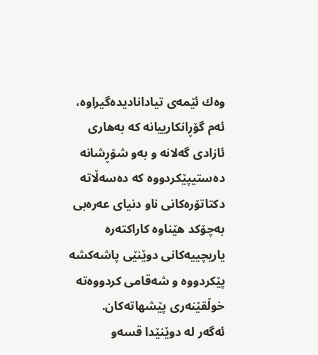وه‌ك ئێمه‌ی تیادانادیده‌گیراوه‌، ئه‌م گۆڕانكارییانه‌ كه‌ به‌هاری ئازادی گه‌لانه‌ و به‌و شۆڕشانه‌ ده‌ستیپێكردووه‌ كه‌ ده‌سه‌ڵاته‌ دكتاتۆره‌كانی ناو دنیای عه‌ره‌بی به‌چۆكد هێناوه‌ كاراكته‌ره‌ یاریچییه‌كانی دوێنێی پاشه‌كشه‌ پێكردووه‌ و شه‌قامی كردووه‌ته‌ خوڵقێنه‌ری پێشهاته‌كان.
ئه‌گه‌ر له‌ دوێنێدا قسه‌و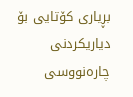بڕیاری كۆتایی بۆ دیاریكردنی چاره‌نووسی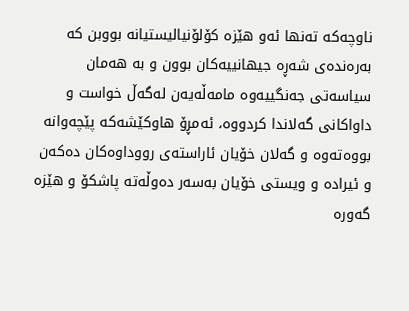ناوچه‌كه‌ ته‌نها ئه‌و هێزه‌ كۆلۆنیالیستیانه‌ بووبن كه‌ به‌ره‌نده‌ی شه‌ڕه‌ جیهانییه‌كان بوون و به‌ هه‌مان سیاسه‌تی جه‌نگییه‌وه‌ مامه‌ڵه‌یه‌ن له‌گه‌ڵ خواست و داواكانی گه‌لاندا كردووه‌، ئه‌مڕۆ هاوكێشه‌كه‌ پێچه‌وانه‌ بووه‌ته‌وه‌ و گه‌لان خۆیان ئاراسته‌ی رووداوه‌كان ده‌كه‌ن و ئیراده‌ و ویستی خۆیان به‌سه‌ر ده‌وڵه‌ته‌ پاشكۆ و هێزه‌ گه‌وره‌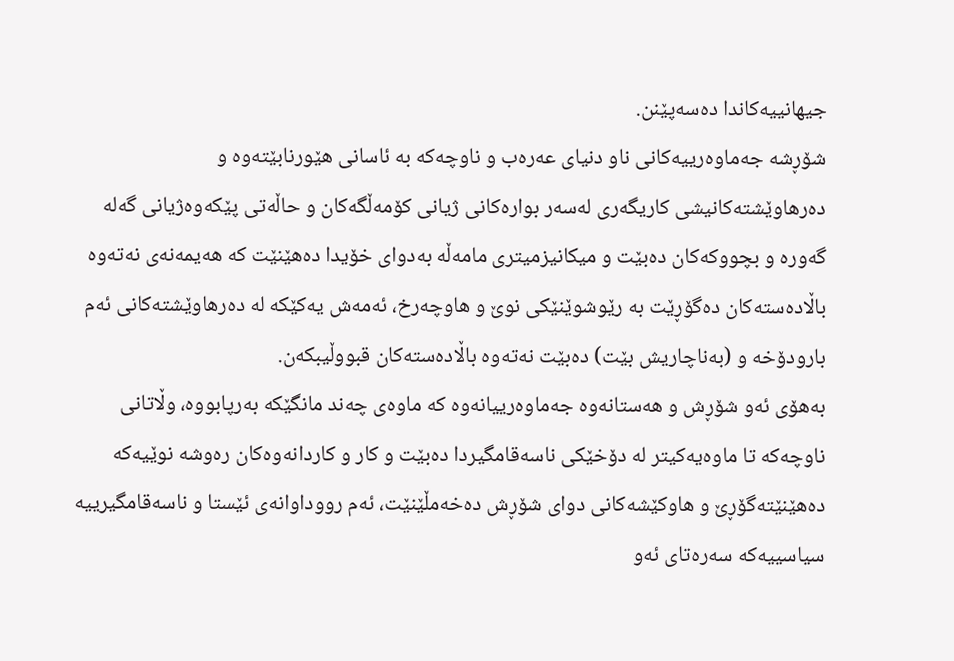جیهانییه‌كاندا ده‌سه‌پێنن.
شۆڕشه‌ جه‌ماوه‌رییه‌كانی ناو دنیای عه‌ره‌ب و ناوچه‌كه‌ به‌ ئاسانی هێورنابێته‌وه‌ و ده‌رهاوێشته‌كانیشی كاریگه‌ری له‌سه‌ر بواره‌كانی ژیانی كۆمه‌ڵگه‌كان و حاڵه‌تی پێكه‌وه‌ژیانی گه‌له‌ گه‌وره‌ و بچووكه‌كان ده‌بێت و میكانیزمیتری مامه‌ڵه‌ به‌دوای خۆیدا ده‌هێنێت كه‌ هه‌یمه‌نه‌ی نه‌ته‌وه‌ باڵاده‌سته‌كان ده‌گۆڕێت به‌ رێوشوێنێكی نوێ‌ و هاوچه‌رخ، ئه‌مه‌ش یه‌كێكه‌ له‌ ده‌رهاوێشته‌كانی ئه‌م بارودۆخه‌ و (به‌ناچاریش بێت) ده‌بێت نه‌ته‌وه‌ باڵاده‌سته‌كان قبووڵیبكه‌ن.
به‌هۆی ئه‌و شۆڕش و هه‌ستانه‌وه‌ جه‌ماوه‌رییانه‌وه‌ كه‌ ماوه‌ی چه‌ند مانگێكه‌ به‌رپابووه‌، وڵاتانی ناوچه‌كه‌ تا ماوه‌یه‌كیتر له‌ دۆخێكی ناسه‌قامگیردا ده‌بێت و كار و كاردانه‌وه‌كان ره‌وشه‌ نوێیه‌كه‌ ده‌هێنێته‌گۆڕێ‌ و هاوكێشه‌كانی دوای شۆڕش ده‌خه‌مڵێنێت، ئه‌م رووداوانه‌ی ئێستا و ناسه‌قامگیرییه‌ سیاسییه‌كه‌ سه‌ره‌تای ئه‌و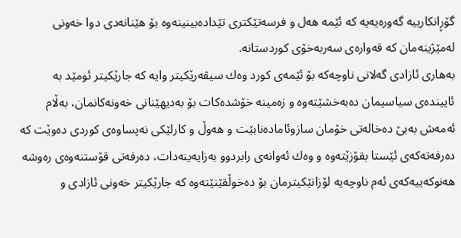گۆڕانكارییه‌ گه‌وره‌یه‌یه‌ كه‌ ئێمه‌ هه‌ل و فرسه‌تێكتری تێداده‌بینینه‌وه‌ بۆ هێنانه‌دی دوا خه‌ونی له‌مێژینه‌مان كه‌ قه‌واره‌ی سه‌ربه‌خۆی كوردستانه‌.
به‌هاری ئازادی گه‌لانی ناوچه‌كه‌ بۆ ئێمه‌ی كورد وه‌ك سیڤه‌رێكیتر وایه‌ كه‌ جارێكیتر ئومێد به‌ ئایینده‌ی سیاسیمان ده‌به‌خشێته‌وه‌ و زه‌مینه‌ خۆشده‌كات بۆ به‌دیهێنانی خه‌ونه‌كانمان، به‌ڵام ئه‌مه‌ش به‌بێ‌ ده‌خاله‌تی خۆمان سازوئاماده‌نابێت و هه‌وڵ و كارلێكی نه‌پساوه‌ی كوردی ده‌وێت كه‌ ده‌رفه‌ته‌كه‌ی ئێستا بقۆزێته‌وه‌ و وه‌ك ئه‌وانه‌ی رابردوو به‌زایه‌ینه‌دات، ده‌رفه‌تی قۆستنه‌وه‌ی ره‌وشه‌ هه‌نوكه‌ییه‌كه‌ی ئه‌م ناوچه‌یه‌ لۆزانێكیترمان بۆ ده‌خوڵقێنێته‌وه‌ كه‌ جارێكیتر خه‌ونی ئازادی و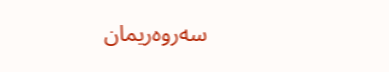سه‌روه‌ریمان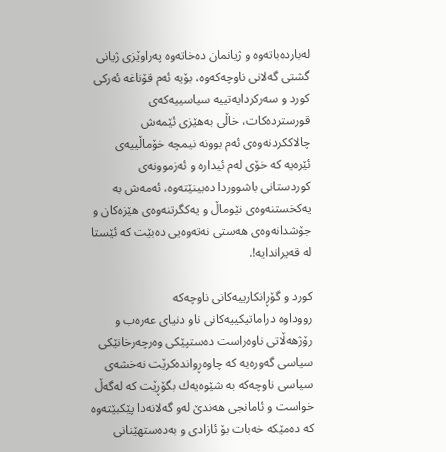له‌بارده‌باته‌وه‌ و ژیانمان ده‌خاته‌وه‌ په‌راوێزی ژیانی گشتی گه‌لانی ناوچه‌كه‌وه‌، بۆیه‌ ئه‌م قۆناغه‌ ئه‌ركی كورد و سه‌ركردایه‌تییه‌ سیاسییه‌كه‌ی قورسترده‌كات، خاڵی به‌هێزی ئێمه‌ش چالاككردنه‌وه‌ی ئه‌م بوونه‌ نیمچه‌ خۆماڵییه‌ی ئێره‌یه‌ كه‌ خۆی له‌م ئیداره‌ و ئه‌زموونه‌ی كوردستانی باشووردا ده‌بینێته‌وه‌، ئه‌مه‌ش به‌ یه‌كخستنه‌وه‌ی نێوماڵ و یه‌كگرتنه‌وه‌ی هێزه‌كان و جۆشدانه‌وه‌ی هه‌ستی نه‌ته‌وه‌یی ده‌بێت كه‌ ئێستا له‌ قه‌یراندایه‌!.

كورد و گۆڕانكارییه‌كانی ناوچه‌كه‌
رووداوه‌ دراماتیكییه‌كانی ناو دنیای عه‌ره‌ب و رۆژهه‌ڵاتی ناوه‌راست ده‌ستپێكی وه‌رچه‌رخانێكی سیاسی گه‌وره‌یه‌ كه‌ چاوه‌ڕوانده‌كرێت نه‌خشه‌ی سیاسی ناوچه‌كه‌ به‌ شێوه‌یه‌ك بگۆڕێت كه‌ له‌گه‌ڵ خواست و ئامانجی هه‌ندێ‌ له‌و گه‌لانه‌دا پێكبێته‌وه‌ كه‌ ده‌مێكه‌ خه‌بات بۆ ئازادی و به‌ده‌ستهێنانی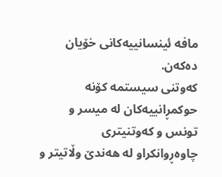مافه‌ ئینسانییه‌كانی خۆیان ده‌كه‌ن.
كه‌وتنی سیستمه‌ كۆنه‌ حوكمڕانییه‌كان له‌ میسر و تونس و كه‌وتنیتری چاوه‌ڕوانكراو له‌ هه‌ندێ‌ وڵاتیتر و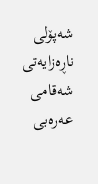شه‌پۆلی ناڕه‌زایه‌تی شه‌قامی عه‌ره‌بی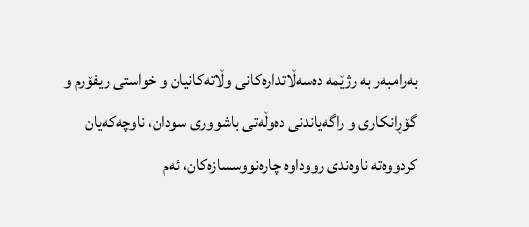به‌رامبه‌ر به‌ رژێمه‌ ده‌سه‌ڵاتداره‌كانی وڵاته‌كانیان و خواستی ریفۆرم و گۆڕانكاری و راگه‌یاندنی ده‌وڵه‌تی باشووری سودان، ناوچه‌كه‌یان كردووه‌ته‌ ناوه‌ندی رووداوه‌ چاره‌نووسسازه‌كان، ئه‌م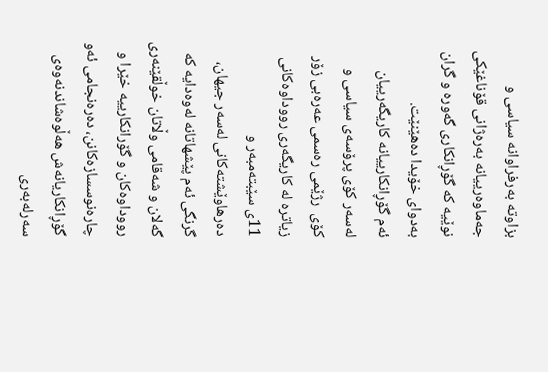بزاوته‌ به‌رفراوانه‌ سیاسی و جه‌ماوه‌رییانه‌ به‌ره‌ژانی قۆناغێكی نوێیه‌ كه‌ گۆڕانكاری گه‌وره‌ و گران به‌دوای خۆیدا ده‌هێنێت.
ئه‌م گۆڕانكارییانه‌ كاریگه‌رییان له‌سه‌ر كۆی پرۆسه‌ی سیاسی و كۆی  رژێمی ره‌سمی عه‌ره‌بی زۆر  زیاتره‌ له‌ كاریگه‌ری رووداوه‌كانی 11ی سێبته‌مبه‌ر و ده‌رهاوێشته‌كانی له‌سه‌ر جیهان، گرنگی ئه‌م پێشهاتانه‌ له‌وه‌دایه‌ كه‌ گه‌لان و شه‌قامی وڵاتان خوڵقێنه‌ری رووداوه‌كان و گۆرانكارییه‌ خێرا و چاره‌نوسسازه‌كانن، ده‌ره‌نجامی ئه‌و گۆڕانكاریانه‌ش هه‌ڵوه‌شاندنه‌وه‌ی سه‌رله‌به‌ری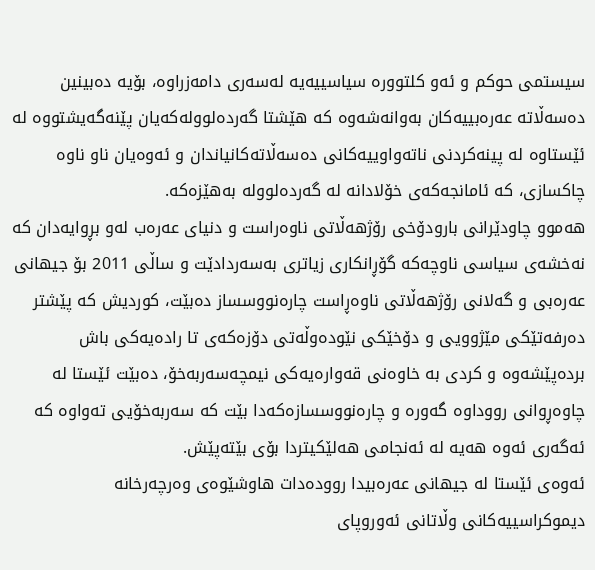سیستمی حوكم و ئه‌و كلتووره‌ سیاسییه‌یه‌ له‌سه‌ری دامه‌زراوه‌، بۆیه‌ ده‌بینین ده‌سه‌ڵاته‌ عه‌ره‌بییه‌كان به‌وانه‌شه‌وه‌ كه‌ هێشتا گه‌رده‌لووله‌كه‌یان پێنه‌گه‌یشتووه‌ له‌ ئێستاوه‌ له‌ پینه‌كردنی ناته‌واوییه‌كانی ده‌سه‌ڵاته‌كانیاندان و ئه‌وه‌یان ناو ناوه‌ چاكسازی، كه‌ ئامانجه‌كه‌ی خۆلادانه‌ له‌ گه‌رده‌لووله‌ به‌هێزه‌كه‌.
هه‌موو چاودێرانی بارودۆخی رۆژهه‌ڵاتی ناوه‌راست و دنیای عه‌ره‌ب له‌و بڕوایه‌دان كه‌ نه‌خشه‌ی سیاسی ناوچه‌كه‌ گۆڕانكاری زیاتری به‌سه‌ردادێت و ساڵی 2011 بۆ جیهانی عه‌ره‌بی و گه‌لانی رۆژهه‌ڵاتی ناوه‌ڕاست چاره‌نووسساز ده‌بێت، كوردیش كه‌ پێشتر ده‌رفه‌تێكی مێژوویی و دۆخێكی نێوده‌وڵه‌تی دۆزه‌كه‌ی تا راده‌یه‌كی باش برده‌پێشه‌وه‌ و كردی به‌ خاوه‌نی قه‌واره‌یه‌كی نیمچه‌سه‌ربه‌خۆ، ده‌بێت ئێستا له‌ چاوه‌ڕوانی رووداوه‌ گه‌وره‌ و چاره‌نووسسازه‌كه‌دا بێت كه‌ سه‌ربه‌خۆیی ته‌واوه‌ كه‌ ئه‌گه‌ری ئه‌وه‌ هه‌یه‌ له‌ ئه‌نجامی هه‌لێكیتردا بۆی بێته‌پێش.
ئه‌وه‌ی ئێستا له‌ جیهانی عه‌ره‌بیدا رووده‌دات هاوشێوه‌ی وه‌رچه‌رخانه‌ دیموكراسییه‌كانی وڵاتانی ئه‌وروپای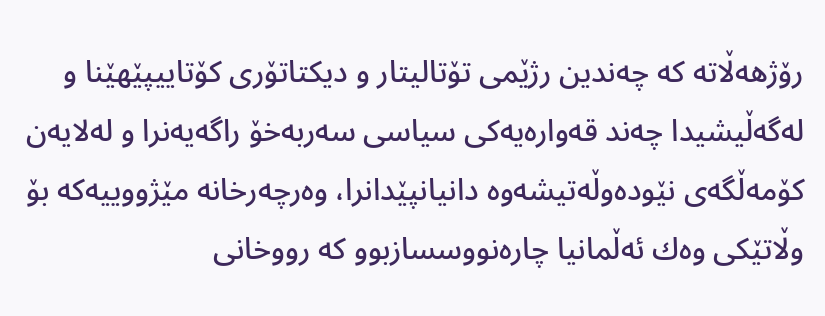رۆژهه‌ڵاته‌ كه‌ چه‌ندین رژێمی تۆتالیتار و دیكتاتۆری كۆتاییپێهێنا و له‌گه‌ڵیشیدا چه‌ند قه‌واره‌یه‌كی سیاسی سه‌ربه‌خۆ راگه‌یه‌نرا و له‌لایه‌ن كۆمه‌ڵگه‌ی نێوده‌وڵه‌تیشه‌وه‌ دانیانپێدانرا، وه‌رچه‌رخانه‌ مێژووییه‌كه‌ بۆ وڵاتێكی وه‌ك ئه‌ڵمانیا چاره‌نووسسازبوو كه‌ رووخانی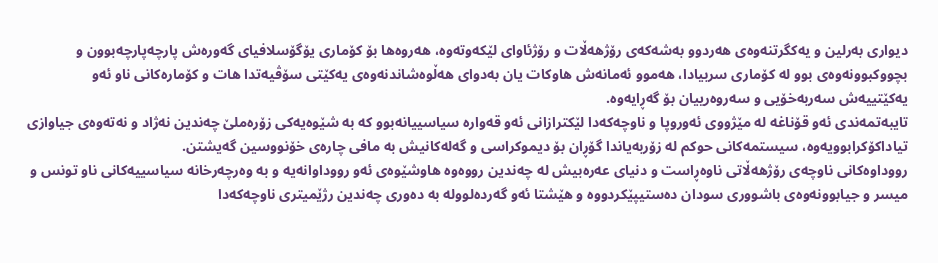دیواری به‌رلین و یه‌كگرتنه‌وه‌ی هه‌ردوو به‌شه‌كه‌ی رۆژهه‌ڵات و رۆژئاوای لێكه‌وته‌وه‌، هه‌روه‌ها بۆ كۆماری یۆگۆسلافیای گه‌وره‌ش پارچه‌پارچه‌بوون و بچووكبوونه‌وه‌ی بوو له‌ كۆماری سربیادا، هه‌موو ئه‌مانه‌ش هاوكات یان به‌دوای هه‌ڵوه‌شاندنه‌وه‌ی یه‌كێتی سۆڤیه‌تدا هات و كۆماره‌كانی ناو ئه‌و یه‌كێتییه‌ش سه‌ربه‌خۆیی و سه‌روه‌رییان بۆ گه‌ڕایه‌وه‌.
تایبه‌تمه‌ندی ئه‌و قۆناغه‌ له‌ مێژووی ئه‌وروپا و ناوچه‌كه‌دا لێكترازانی ئه‌و قه‌واره‌ سیاسییانه‌بوو كه‌ به‌ شێوه‌یه‌كی زۆره‌ملێ‌ چه‌ندین نه‌ژاد و نه‌ته‌وه‌ی جیاوازی تیاداكۆكرابوویه‌وه‌، سیستمه‌كانی حوكم له‌ زۆربه‌یاندا گۆڕان بۆ دیموكراسی و گه‌له‌كانیش به‌ مافی چاره‌ی خۆنووسین گه‌یشتن.
رووداوه‌كانی ناوچه‌ی رۆژهه‌ڵاتی ناوه‌ڕاست و دنیای عه‌ره‌بیش له‌ چه‌ندین رووه‌وه‌ هاوشێوه‌ی ئه‌و رووداوانه‌یه‌ و به‌ وه‌رچه‌رخانه‌ سیاسییه‌كانی ناو تونس و میسر و جیابوونه‌وه‌ی باشووری سودان ده‌ستیپێكردووه‌ و هێشتا ئه‌و گه‌رده‌لووله‌ به‌ ده‌وری چه‌ندین رژێمیتری ناوچه‌كه‌دا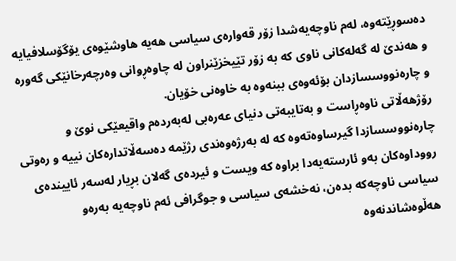ده‌سوڕێته‌وه‌، له‌م ناوچه‌یه‌شدا زۆر قه‌واره‌ی سیاسی هه‌یه‌ هاوشێوه‌ی یۆگۆسلافیایه‌ و هه‌ندێ‌ له‌ گه‌له‌كانی ناوی كه‌ به‌ زۆر تێیخزێنراون له‌ چاوه‌ڕوانی وه‌رچه‌رخانێكی گه‌وره‌ و چاره‌نووسسازدان بۆئه‌وه‌ی ببنه‌وه‌ به‌ خاوه‌نی خۆیان.
رۆژهه‌ڵاتی ناوه‌ڕاست و به‌تایبه‌تی دنیای عه‌ره‌بی له‌به‌رده‌م واقیعێكی نوێ و چاره‌نووسسازدا گیرساوه‌ته‌وه‌ كه‌ له‌ به‌رژه‌وه‌ندی رژێمه‌ ده‌سه‌ڵاتداره‌كان نییه‌ و ره‌وتی رووداوه‌كان به‌و ئارسته‌یه‌دا براوه‌ كه‌ ویست و ئیرده‌ی گه‌لان بڕیار له‌سه‌ر ئایینده‌ی سیاسی ناوچه‌كه‌ بده‌ن، نه‌خشه‌ی سیاسی و جوگرافی ئه‌م ناوچه‌یه‌ به‌ره‌و هه‌ڵوه‌شاندنه‌وه‌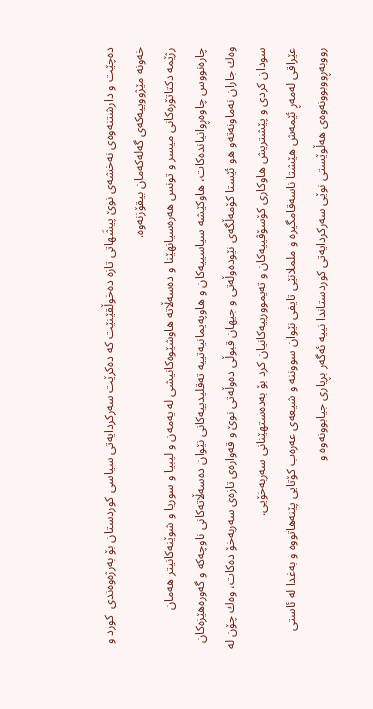ده‌چێت و دارشتنه‌وه‌ی نه‌خشه‌ی نوێ‌ پیشَهاتی تازه‌ ده‌خوڵقێنێت كه‌ ده‌كرێت سه‌ركردایه‌تی سیاسی كوردستان بۆ به‌رژه‌وه‌ندی  كورد و خه‌ونه‌ مێژووییه‌كه‌ی گه‌له‌كه‌مان بیقۆزنه‌وه‌.
رژێمه‌ دكتاتۆره‌كانی میسر و تونس هه‌ره‌سیانهێنا و ده‌سه‌ڵاته‌ هاوشێوه‌كانیشی له‌ یه‌مه‌ن و لیبیا و سوریا و شوێنه‌كانیتر هه‌مان چاره‌نووس چاوه‌ڕوانیانده‌كات، هاوكێشه‌ سیاسییه‌كان و هاوپه‌یمانیه‌تییه‌ ته‌قلیدییه‌كانی نێوان ده‌سه‌ڵاته‌كانی ناوچه‌كه‌ و گه‌وره‌هێزه‌كان وه‌ك جاران نه‌ماونه‌ته‌و ه‌و ئێستا كۆمه‌ڵگه‌ی نێوده‌وڵه‌تی و جیهان قبوڵی ده‌وڵه‌تی نوێ و قه‌واره‌ی تازه‌ی سه‌ربه‌خۆ ده‌كات، وه‌ك چۆن له‌ سودان كردی و پێشتریش هاوكاری كۆسۆڤییه‌كان و ته‌یموورییه‌كانیان كرد بۆ به‌ده‌ستهێنانی سه‌ربه‌خۆیی.
عێراقی له‌مه‌ڕ ئێمه‌ش هێشتا ناسه‌قامگیره‌ و ململانێی تایفی نێوان سووننه‌ و شیعه‌ی عه‌ره‌ب كۆتایی پێنه‌هاتووه‌ و به‌غدا له‌ ئاستی رووبه‌ڕووبوونه‌وه‌ی هه‌ڵوێستی نوێی سه‌ركردایه‌تی كوردستاندا نییه‌ ئه‌گه‌ر بڕیاری جیابوونه‌وه‌ و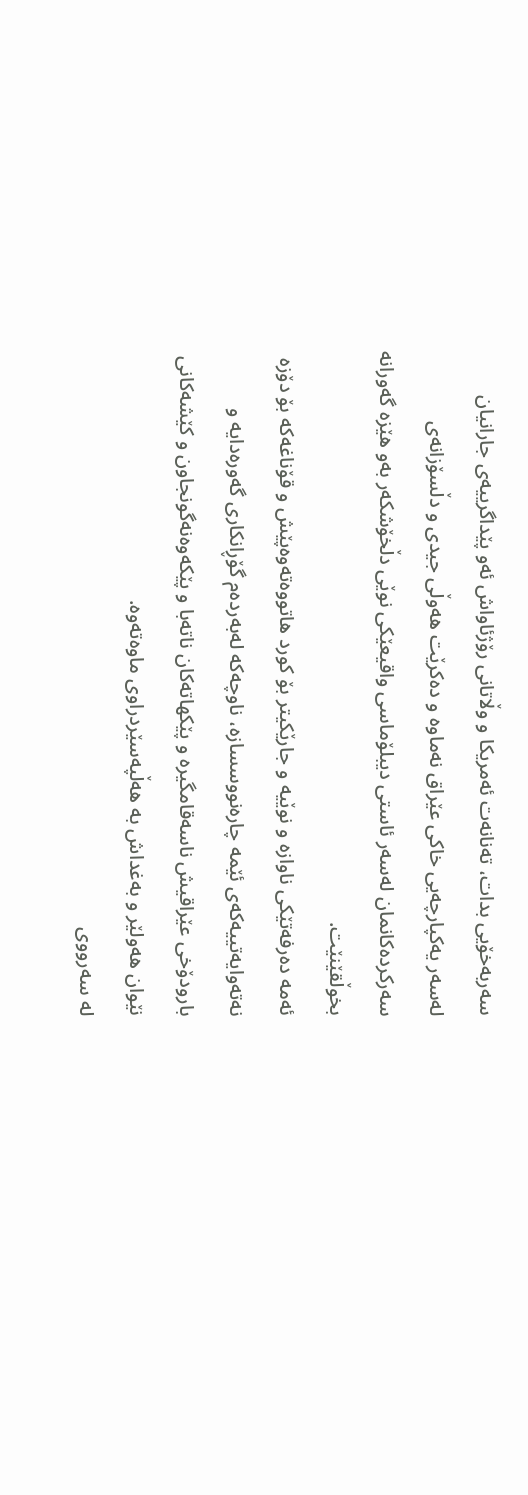سه‌ربه‌خۆیی بدات، ته‌نانه‌ت ئه‌مریكا و وڵاتانی رۆژئاواش ئه‌و پێداگرییه‌ی جارانیان له‌سه‌ر یه‌كپارچه‌یی خاكی عێراق نه‌ماوه‌ و ده‌كرێت هه‌وڵی جیدی و دڵسۆزانه‌ی سه‌ركرده‌كانمان له‌سه‌ر ئاستی دیبلۆماسی واقیعێكی نوێی دڵخۆشكه‌ر به‌و هێزه‌ گه‌ورانه‌ بخوڵقێنێت.
ئه‌مه‌ ده‌رفه‌تێكی ناوازه‌ و نوێیه‌ و جارێكیتر بۆ كورد هاتووه‌ته‌وه‌پێش و قۆناغه‌كه‌ بۆ دۆزه‌ نه‌ته‌وایه‌تییه‌كه‌ی ئێمه‌ چاره‌نووسسازه‌، ناوچه‌كه‌ له‌به‌رده‌م گۆڕانكاری گه‌وره‌دایه‌ و بارودۆخی عێراقیش ناسه‌قامگیره‌ و پێكهاته‌كان ناته‌با و پێكه‌وه‌نه‌گونجاون و كێشه‌كانی نێوان هه‌ولێر و به‌غداش به‌ هه‌ڵپه‌سێردراوی ماوه‌ته‌وه‌.
له‌ سه‌رووی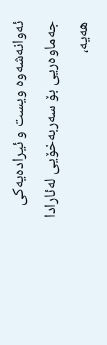ئه‌وانه‌شه‌وه‌ ویست و ئیراده‌یه‌كی جه‌ماوه‌ریی بۆ سه‌ربه‌خۆیی له‌ئارادا هه‌یه‌،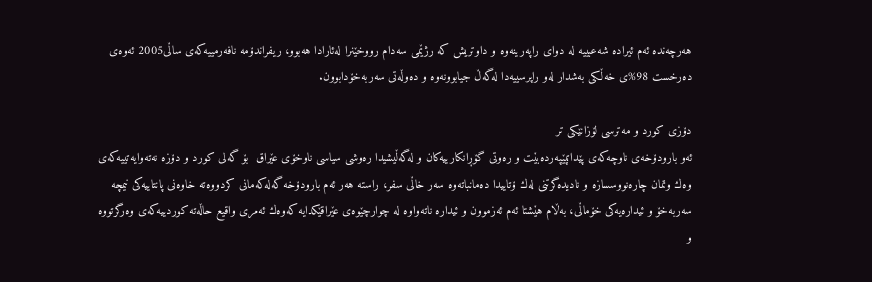هه‌رچه‌نده‌ ئه‌م ئیراده‌ شه‌عبییه‌ له‌ دوای راپه‌رینه‌وه‌ و داوتریش كه‌ رژێمی سه‌دام رووخێنرا له‌ئارادا هه‌بوو، ریفراندۆمه‌ نافه‌رمییه‌كه‌ی ساڵی2005 ئه‌وه‌ی ده‌رخست 98%ی خه‌ڵكی به‌شدار له‌و راپرسییه‌دا له‌گه‌ڵ جیابوونه‌وه‌ و ده‌وڵه‌تی سه‌ربه‌خۆدابوون.

دۆزی كورد و مه‌ترسی لۆزانێكی تر
ئه‌و بارودۆخه‌ی ناوچه‌كه‌ی پێداتپێپه‌رده‌بێت و ره‌وتی گۆڕانكارییه‌كان و له‌گه‌ڵیشیدا ره‌وشی سیاسی ناوخۆی عێراق  بۆ گه‌لی كورد و دۆزه‌ نه‌ته‌وایه‌تییه‌كه‌ی وه‌ك وتمان چاره‌نووسسازه‌ و نادیده‌گرتنی له‌ك ۆتاییدا ده‌مانباته‌وه‌ سه‌ر خاڵی سفر، راسته‌ هه‌ر ئه‌م بارودۆخه‌ گه‌له‌كه‌مانی كردووه‌ته‌ خاوه‌نی پانتاییه‌كی نیمچه‌ سه‌ربه‌خۆ و ئیداره‌یه‌كی خۆماڵی، به‌ڵام هێشتا ئه‌م ئه‌زموون و ئیداره‌ ناته‌واوه‌ له‌ چوارچێوه‌ی عێراقێكدایه‌ كه‌وه‌ك ئه‌مری واقیع حاڵه‌ته‌ كوردییه‌كه‌ی وه‌رگرتووه‌ و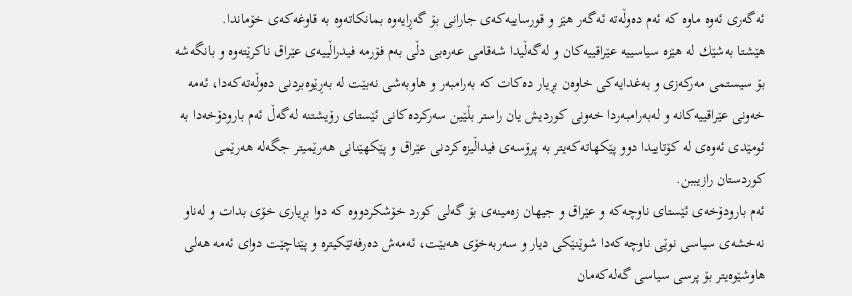ئه‌گه‌ری ئه‌وه‌ ماوه‌ كه‌ ئه‌م ده‌وڵه‌ته‌ ئه‌گه‌ر هێز و قورساییه‌كه‌ی جارانی بۆ گه‌ڕایه‌وه‌ بمانكاته‌وه‌ به‌ قاوغه‌كه‌ی خۆماندا.
هێشتا به‌شێك له‌ هێزه‌ سیاسییه‌ عێراقییه‌كان و له‌گه‌ڵیدا شه‌قامی عه‌ره‌بی دڵی به‌م فۆرمه‌ فیدراڵییه‌ی عێراق ناكرێته‌وه‌ و بانگه‌شه‌ بۆ سیستمی مه‌ركه‌زی و به‌غدایه‌كی خاوه‌ن بڕیار ده‌كات كه‌ به‌رامبه‌ر و هاوبه‌شی نه‌بێت له‌ به‌ڕێوه‌بردنی ده‌وڵه‌ته‌كه‌دا، ئه‌مه‌ خه‌ونی عێراقییه‌كانه‌ و له‌به‌رامبه‌ردا خه‌ونی كوردیش یان راستر بڵێین سه‌ركرده‌كانی ئێستای رۆیشتنه‌ له‌گه‌ڵ ئه‌م بارودۆخه‌دا به‌ ئومێدی ئه‌وه‌ی له‌ كۆتاییدا دوو پێكهاته‌كه‌یتر به‌ پرۆسه‌ی فیداڵیزه‌كردنی عێراق و پێكهێنانی هه‌رێمیتر جگه‌له‌ هه‌رێمی كوردستان رازیببن.
ئه‌م بارودۆخه‌ی ئێستای ناوچه‌كه‌ و عێراق و جیهان زه‌مینه‌ی بۆ گه‌لی كورد خۆشكردووه‌ كه‌ دوا بڕیاری خۆی بدات و له‌ناو نه‌خشه‌ی سیاسی نوێی ناوچه‌كه‌دا شوێنێكی دیار و سه‌ربه‌خۆی هه‌بێت، ئه‌مه‌ش ده‌رفه‌تێكیتره‌ و پێناچێت دوای ئه‌مه‌ هه‌لی هاوشێوه‌یتر بۆ پرسی سیاسی گه‌له‌كه‌مان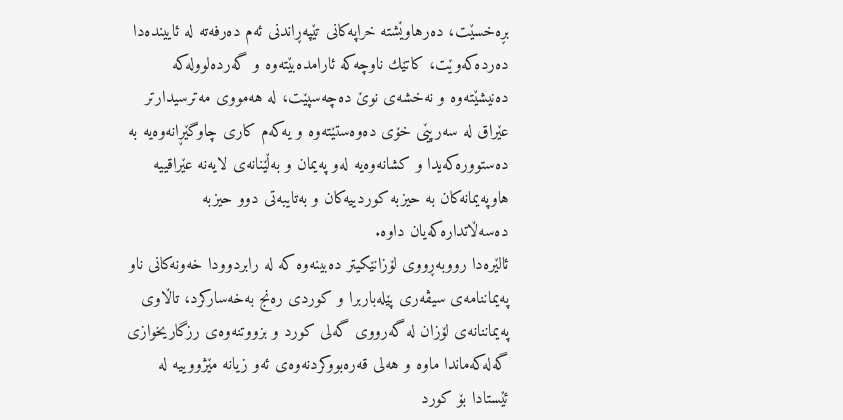بڕه‌خسێت، ده‌رهاوێشته‌ خراپه‌كانی تێپه‌ڕاندنی ئه‌م ده‌رفه‌ته‌ له‌ ئایینده‌دا ده‌رده‌كه‌وێت، كاتێك ناوچه‌كه‌ ئارامده‌بێته‌وه‌ و گه‌رده‌لووله‌كه‌ ده‌نیشێته‌وه‌ و نه‌خشه‌ی نوێ‌ ده‌چه‌سپێت، له‌ هه‌مووی مه‌ترسیدارتر عێراق له‌ سه‌رپێی خۆی ده‌وه‌ستێته‌وه‌ و یه‌كه‌م كاری چاوگێڕانه‌وه‌یه‌ به‌ ده‌ستووره‌كه‌یدا و كشانه‌وه‌یه‌ له‌و په‌یمان و به‌ڵێنانه‌ی لایه‌نه‌ عێراقییه‌ هاوپه‌یمانه‌كان به‌ حیزبه‌ كوردییه‌كان و به‌تایبه‌تی دوو حیزبه‌ ده‌سه‌ڵاتداره‌كه‌یان داوه‌.
ئالێره‌دا رووبه‌ڕووی لۆزانێكیتر ده‌بینه‌وه‌ كه‌ له‌ رابردوودا خه‌ونه‌كانی ناو په‌یماننامه‌ی سیڤه‌ری پێله‌باربرا و كوردی ره‌نج به‌خه‌ساركرد، تاڵاوی په‌یماننانه‌ی لۆزان له‌ گه‌رووی گه‌لی كورد و بزووتنه‌وه‌ی رزگاریخوازی گه‌له‌كه‌ماندا ماوه‌ و هه‌لی قه‌ره‌بووكردنه‌وه‌ی ئه‌و زیانه‌ مێژووییه‌ له‌ ئێستادا بۆ كورد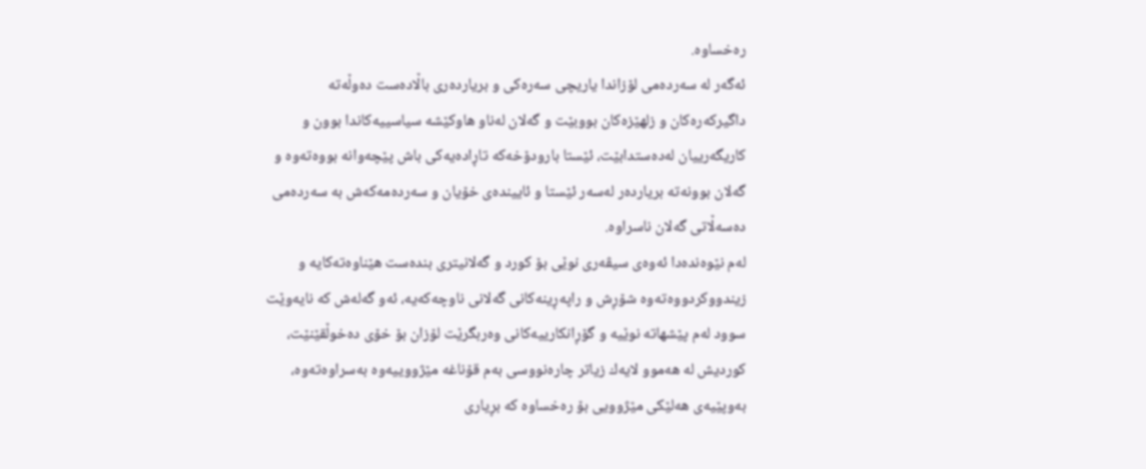ره‌خساوه‌.
ئه‌گه‌ر له‌ سه‌رده‌می لۆزاندا یاریچی سه‌ره‌كی و بریارده‌ری باڵاده‌ست ده‌وڵه‌ته‌ داگیركه‌ره‌كان و زلهێزه‌كان بووبێت و گه‌لان له‌ناو هاوكێشه‌ سیاسییه‌كاندا بوون و كاریگه‌رییان له‌ده‌ستدابێت، ئێستا بارودۆخه‌كه‌ تاڕاده‌یه‌كی باش پێچه‌وانه‌ بووه‌ته‌وه‌ و گه‌لان بوونه‌ته‌ بریارده‌ر له‌سه‌ر ئێستا و ئایینده‌ی خۆیان و سه‌رده‌مه‌كه‌ش به‌ سه‌رده‌می ده‌سه‌ڵاتی گه‌لان ناسراوه‌.
له‌م نێوه‌نده‌دا ئه‌وه‌ی سیڤه‌ری نوێی بۆ كورد و گه‌لانیتری بنده‌ست هێناوه‌ته‌كایه‌ و زیندووكردووه‌ته‌وه‌ شۆڕش و راپه‌ڕینه‌كانی گه‌لانی ناوچه‌كه‌یه‌، ئه‌و گه‌له‌ش كه‌ نایه‌وێت سوود له‌م پێشهاته‌ نوێیه‌ و گۆڕانكارییه‌كانی وه‌ربگرێت لۆزان بۆ خۆی ده‌خوڵقێنێت، كوردیش له‌ هه‌موو لایه‌ك زیاتر چاره‌نووسی به‌م قۆناغه‌ مێژووییه‌وه‌ به‌سراوه‌ته‌وه‌، به‌وپێیه‌ی هه‌لێكی مێژوویی بۆ ره‌خساوه‌ كه‌ بڕیاری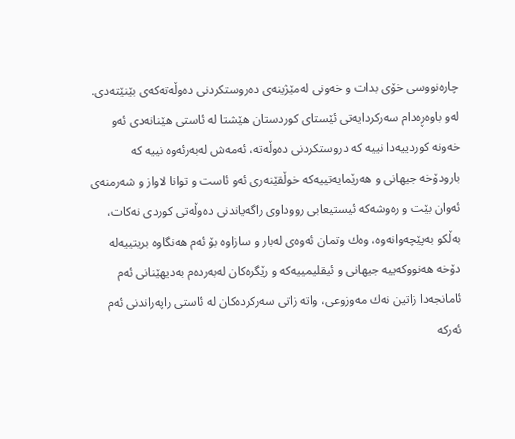چاره‌نووسی خۆی بدات و خه‌ونی له‌مێژینه‌ی ده‌روستكردنی ده‌وڵه‌ته‌كه‌ی بێنێته‌دی.
له‌و باوه‌ڕه‌دام سه‌ركردایه‌تی ئێستای كوردستان هێشتا له‌ ئاستی هێنانه‌دی ئه‌و خه‌ونه‌ كوردییه‌دا نییه‌ كه‌ دروستكردنی ده‌وڵه‌ته‌، ئه‌مه‌ش له‌به‌رئه‌وه‌ نییه‌ كه‌ بارودۆخه‌ جیهانی و هه‌رێمایه‌تییه‌كه‌ خوڵقێنه‌ری ئه‌و ئاست و توانا لاواز و شه‌رمنه‌ی ئه‌وان بێت و ره‌وشه‌كه‌ ئیستیعابی رووداوی راگه‌یاندنی ده‌وڵه‌تی كوردی نه‌كات، به‌ڵكو به‌پێچه‌وانه‌وه‌، وه‌ك وتمان ئه‌وه‌ی له‌بار و سازاوه‌ بۆ ئه‌م هه‌نگاوه‌ بریتییه‌له‌ دۆخه‌ هه‌نووكه‌ییه‌ جیهانی و ئیقلیمییه‌كه‌ و رێگره‌كان له‌به‌رده‌م به‌دیهێنانی ئه‌م ئامانجه‌دا زاتین نه‌ك مه‌وزوعی، واته‌ زاتی سه‌ركرده‌كان له‌ ئاستی راپه‌راندنی ئه‌م ئه‌ركه‌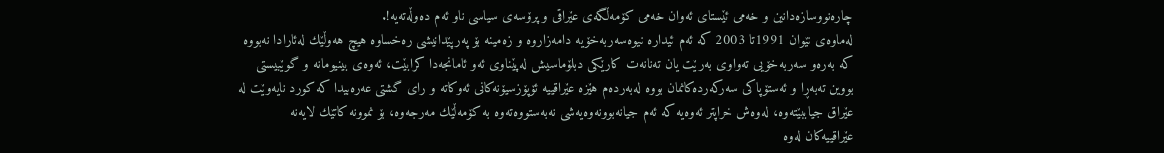چاره‌نووسازه‌دانین و خه‌می ئێستای ئه‌وان خه‌می كۆمه‌ڵگه‌ی عێراقی و پرۆسه‌ی سیاسی ناو ئه‌م ده‌وڵه‌ته‌یه‌!.
له‌ماوه‌ی نێوان 1991تا 2003 كه‌ ئه‌م ئیداره‌ نیوه‌سه‌ربه‌خۆیه‌ دامه‌زاروه‌ و زه‌مینه‌ بۆ په‌رپێدانیشی ره‌خساوه‌ هیچ هه‌وڵێك له‌ئارادا نه‌بووه‌ كه‌ به‌ره‌و سه‌ربه‌خۆیی ته‌واوی به‌رێت یان ته‌نانه‌ت كارێكی دبلۆماسیش له‌پێناوی ئه‌و ئامانجه‌دا كرابێت، ئه‌وه‌ی بینیومانه‌ و گوێبیستی بووین ته‌به‌ڕا و ئه‌ستۆپاكی سه‌ركه‌رده‌كانمان بووه‌ له‌به‌رده‌م هێزه‌ عێراقییه‌ ئۆپۆزسیۆنه‌كانی ئه‌وكاته‌ و رای گشتی عه‌ره‌بیدا كه‌ كورد نایه‌وێت له‌ عێراق جیاببێته‌وه‌، له‌وه‌ش خراپتر ئه‌وه‌یه‌ كه‌ ئه‌م جیانه‌بوونه‌وه‌یه‌شی نه‌به‌ستووه‌ته‌وه‌ به‌ كۆمه‌ڵێك مه‌رجه‌وه‌، بۆ نموونه‌ كاتێك لایه‌نه‌ عێراقییه‌كان له‌وه‌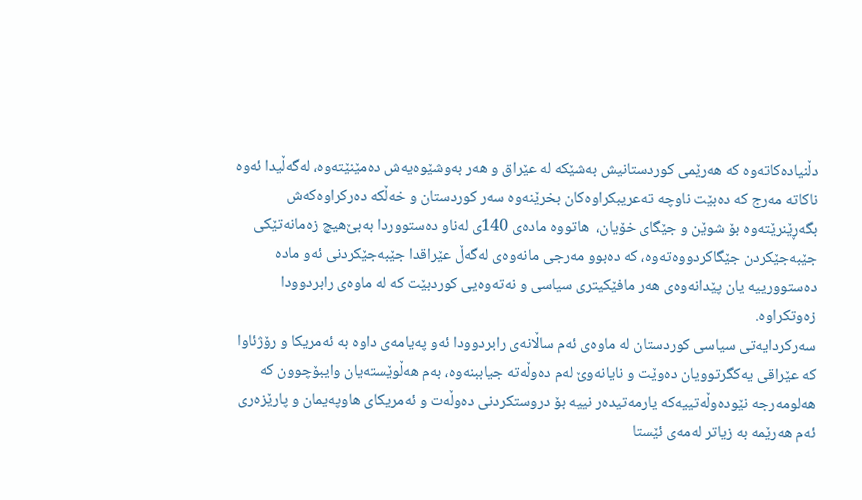دڵنیاده‌كاته‌وه‌ كه‌ هه‌رێمی كوردستانیش به‌شێكه‌ له‌ عێراق و هه‌ر به‌وشێوه‌یه‌ش ده‌مێنێته‌وه‌، له‌گه‌ڵیدا ئه‌وه‌ ناكاته‌ مه‌رج كه‌ ده‌بێت ناوچه‌ ته‌عریبكراوه‌كان بخرێنه‌وه‌ سه‌ر كوردستان و خه‌ڵكه‌ ده‌ركراوه‌كه‌ش بگه‌ڕێنرێته‌وه‌ بۆ شوێن و جێگای خۆیان،  هاتووه‌ ماده‌ی 140ی له‌ناو ده‌ستووردا به‌بێ‌هیچ زه‌مانه‌تێكی جێبه‌جێكردن جێگاكردووه‌ته‌وه‌، كه‌ ده‌بوو مه‌رجی مانه‌وه‌ی له‌گه‌ڵ عێراقدا جێبه‌جێكردنی ئه‌و ماده‌ ده‌ستوورییه‌ یان پێدانه‌وه‌ی هه‌ر مافێكیتری سیاسی و نه‌ته‌وه‌یی كوردبێت كه‌ له‌ ماوه‌ی رابردوودا زه‌وتكراوه‌.
سه‌ركردایه‌تی سیاسی كوردستان له‌ ماوه‌ی ئه‌م ساڵانه‌ی رابردوودا ئه‌و په‌یامه‌ی داوه‌ به‌ ئه‌مریكا و رۆژئاوا كه‌ عێراقی یه‌كگرتوویان ده‌وێت و نایانه‌وێ‌ له‌م ده‌وڵه‌ته‌ جیاببنه‌وه‌، به‌م هه‌ڵوێسته‌یان وایبۆچوون كه‌ هه‌لومه‌رجه‌ نێوده‌وڵه‌تییه‌كه‌ یارمه‌تیده‌ر نییه‌ بۆ دروستكردنی ده‌وڵه‌ت و ئه‌مریكای هاوپه‌یمان و پارێزه‌ری ئه‌م هه‌رێمه‌ به‌ زیاتر له‌مه‌ی ئێستا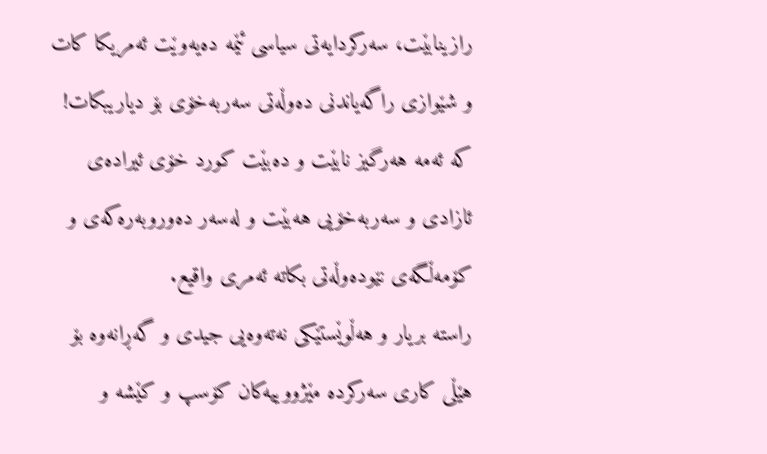رازینابێت، سه‌ركردایه‌تی سیاسی ئێمه‌ ده‌یه‌وێت ئه‌مریكا كات و شێوازی راگه‌یاندنی ده‌وڵه‌تی سه‌ربه‌خۆی بۆ دیاریبكات! كه‌ ئه‌مه‌ هه‌رگیز نابێت و ده‌بێت كورد خۆی ئیراده‌ی ئازادی و سه‌ربه‌خۆیی هه‌بێت و له‌سه‌ر ده‌وروبه‌ره‌كه‌ی و كۆمه‌ڵگه‌ی نێوده‌وڵه‌تی بكاته‌ ئه‌مری واقیع.
راسته‌ بریار و هه‌ڵوێستێكی نه‌ته‌وه‌یی جیدی و گه‌ڕانه‌وه‌ بۆ هێڵی كاری سه‌ركرده‌ مێژووییه‌كان كۆسپ و كێشه‌ و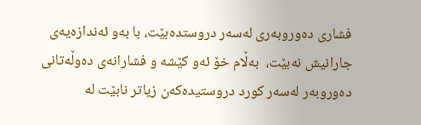فشاری ده‌وروبه‌ری له‌سه‌ر دروستده‌بێت، با به‌و ئه‌ندازه‌یه‌ی جارانیش نه‌بێت،  به‌ڵام خۆ ئه‌و كێشه‌ و فشارانه‌ی ده‌وڵه‌تانی ده‌وروبه‌ر له‌سه‌ر كورد دروستیده‌كه‌ن زیاتر نابێت له‌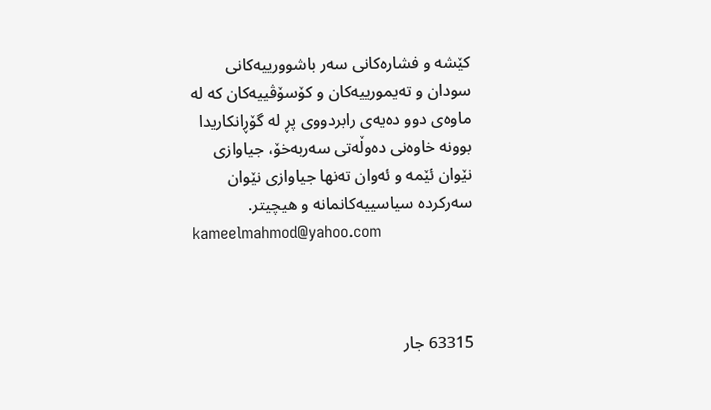كێشه‌ و فشاره‌كانی سه‌ر باشوورییه‌كانی سودان و ته‌یمورییه‌كان و كۆسۆڤییه‌كان كه‌ له‌ ماوه‌ی دوو ده‌یه‌ی رابردووی پڕ له‌ گۆڕانكاریدا بوونه‌ خاوه‌نی ده‌وڵه‌تی سه‌ربه‌خۆ، جیاوازی نێوان ئێمه‌ و ئه‌وان ته‌نها جیاوازی نێوان سه‌ركرده‌ سیاسییه‌كانمانه‌ و هیچیتر.
kameelmahmod@yahoo.com



63315 جار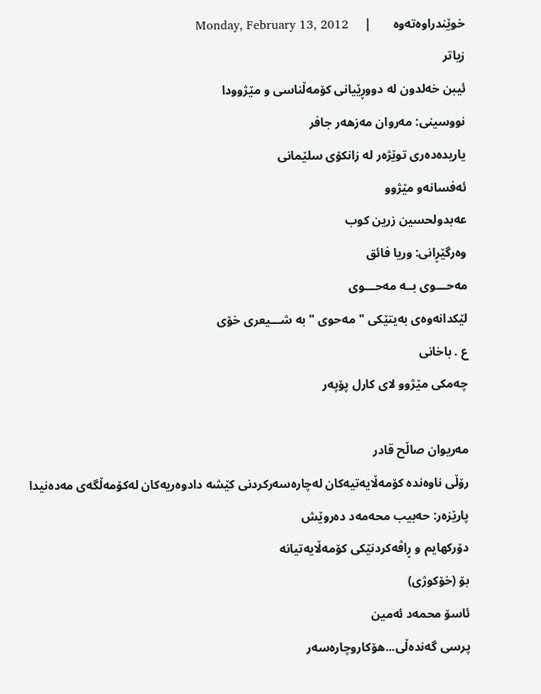خوێندراوه‌ته‌وه‌       |     Monday, February 13, 2012
زیاتر
ئیبن خه‌لدون له‌ دووڕێیانی كۆمه‌ڵناسی و مێژوودا
نووسینی: مه‌روان مه‌زهه‌ر جافر
یاریده‌ده‌ری توێژه‌ر له‌ زانكۆی سلێمانی
ئه‌فسانه‌و مێژوو
عه‌بدولحسین زرین كوب
وه‌رگێڕانی: وریا فائق
مه‌حـــوی بــه‌ مه‌حـــوی
لێكدانه‌وه‌ی به‌یتێكی " مه‌حوی " به‌ شـــیعری خۆی
ع . باخانی
چه‌مكی مێژوو لای كارل پۆپه‌ر

مه‌ریوان صاڵح قادر
رۆڵی ناوه‌نده‌ كۆمه‌ڵایه‌تیه‌كان له‌چاره‌سه‌ركردنی كێشه‌ دادوه‌ریه‌كان له‌كۆمه‌ڵگه‌ی مه‌ده‌نیدا
پارێزه‌ر: حه‌بیب محه‌مه‌د ده‌روێش
دۆركهایم و ڕاڤه‌كردنێكی كۆمه‌ڵایه‌تیانه‌
بۆ (خۆكوژی)
ئاسۆ محمه‌د ئه‌مین
پرسی گه‌نده‌ڵی...هۆكاروچاره‌سه‌ر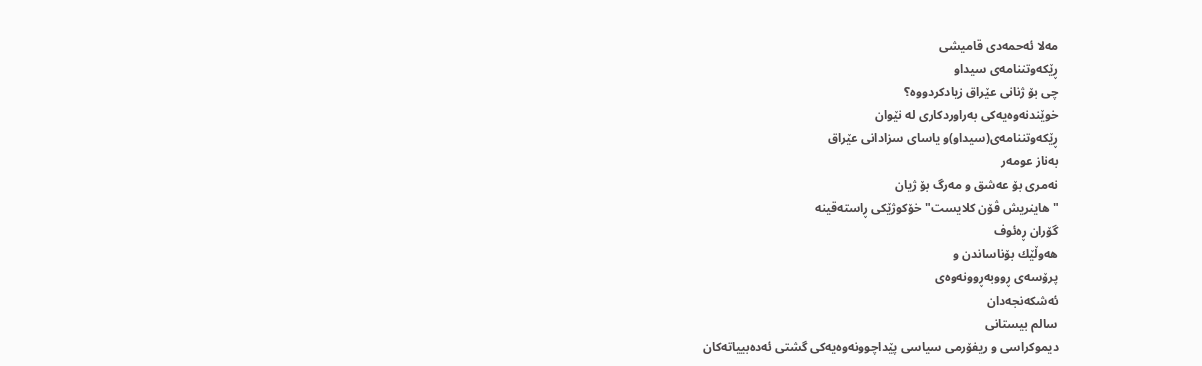مه‌لا ئه‌حمه‌دی قامیشی
ڕێكه‌وتننامه‌ی سیداو
چی بۆ ژنانی عێراق زیادكردووه‌؟
خوێندنه‌وه‌یه‌كی به‌راوردكاری له‌ نێوان
ڕێكه‌وتننامه‌ی(سیداو)و یاسای سزادانی عێراق
به‌ناز عومه‌ر
نه‌مری بۆ عه‌شق و مه‌رگ بۆ ژیان
"هاینریش ڤۆن كلایست"خۆكوژێكی ڕاسته‌قینه‌
گۆران ڕه‌ئوف
هه‌وڵێك بۆناساندن و
پرۆسه‌ی ڕووبه‌ڕوونه‌وه‌ی
ئه‌شكه‌نجه‌دان
سالم بيستانى
دیموكراسی ‌و ریفۆرمی سیاسی پێداچوونه‌وه‌یه‌كی گشتی ئه‌ده‌بییاته‌كان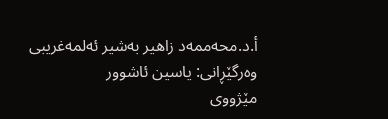أ.د.محه‌ممه‌د زاهیر به‌شیر ئه‌لمه‌غریبی
وه‌رگێڕانی: یاسین ئاشوور
مێژووی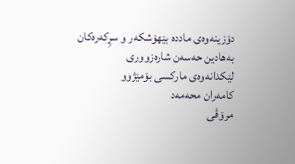دۆزینه‌وه‌ی مادده‌ بێهۆشكه‌ر و سڕِكه‌ره‌كان
به‌هادین حه‌سه‌ن شاره‌زووری
لێكدانه‌وه‌ی ماركسی بۆمێژوو
كامه‌ران محه‌مه‌د
مرۆڤی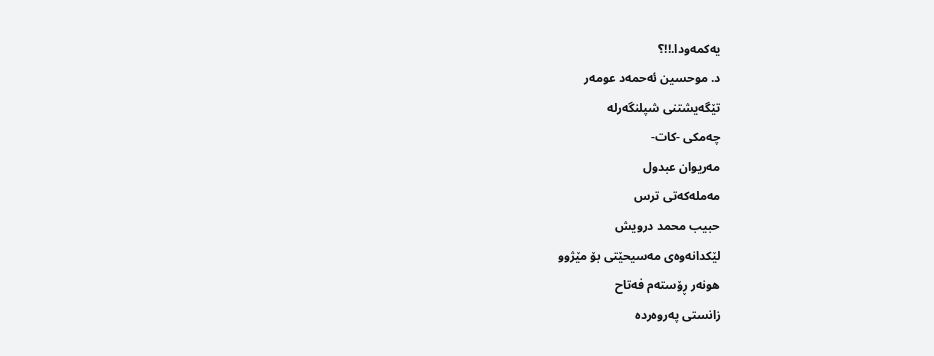یه‌كمه‌ودا.!!؟
د. موحسین ئه‌حمه‌د عومه‌ر
تێگه‌یشتنی شپلنگه‌رله‌
چه‌مكی -كات-
مه‌ریوان عبدول
مه‌مله‌كه‌تی ترس
حبيب محمد درويش
لێكدانه‌وه‌ی مه‌سیحێتی بۆ مێژوو
هونه‌ر ڕۆسته‌م فه‌تاح
زانستی په‌روه‌رده‌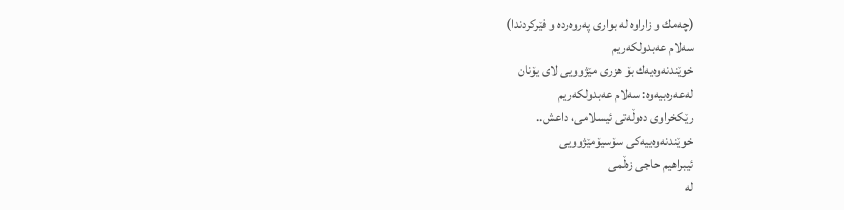(چه‌مك و زاراوه‌ له‌ بواری په‌روه‌رده‌ و فێركردندا)
سه‌لام عه‌بدولكه‌ریم
خوێندنه‌وه‌یه‌ك بۆ هزری مێژوویی لای یۆنان
له‌عه‌ره‌بیه‌وه‌: سه‌لام عه‌بدولكه‌ریم
رێكخراوی دەوڵەتی ئیسلامی، داعش..
خوێندنەوەییەكی سۆسیۆمێژوویی
ئیبراهیم حاجی زەڵمی
لە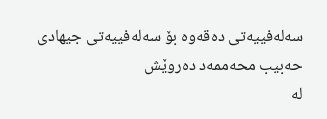سەلەفییەتی دەقەوە بۆ سەلەفییەتی جیهادی
حەبیب محەممەد دەروێش
لە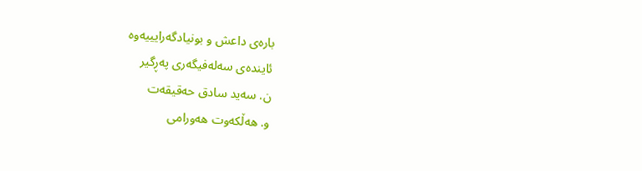بارەی داعش و بونیادگەرایییەوە
ئایندەی سەلەفیگەری پەڕگیر
ن. سەید سادق حەقیقەت
و. هەڵكەوت هەورامی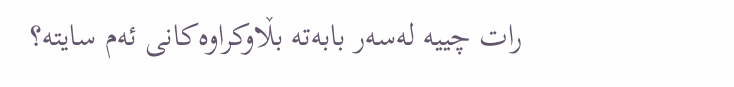رات چییه‌ له‌سه‌ر بابه‌ته‌ بڵاوكراوه‌كانی ئه‌م سایته‌؟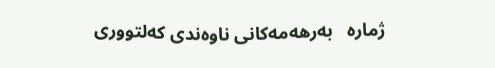ژماره   بەرهەمەکانی ناوەندی کەلتووری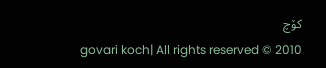کۆچ
govari koch| All rights reserved © 2010